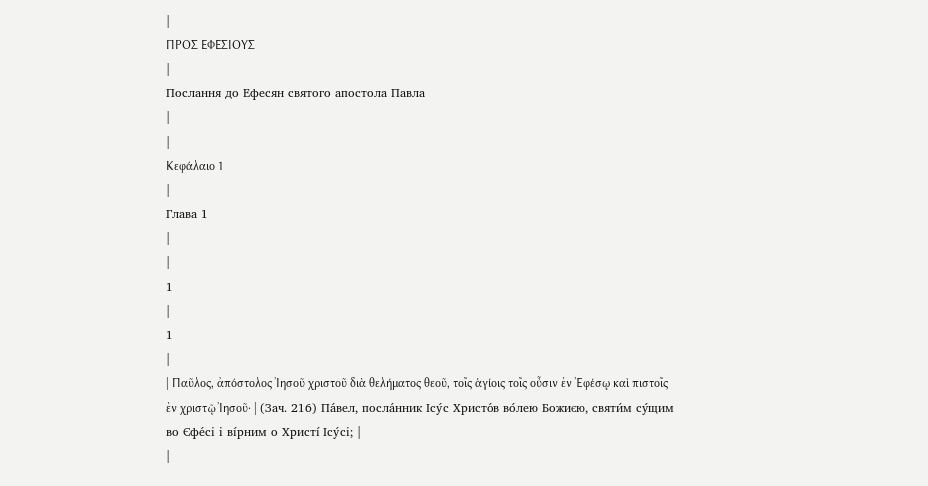|
ΠΡΟΣ ΕΦΕΣΙΟΥΣ
|
Послання до Ефесян святого апостола Павла
|
|
Κεφάλαιο 1
|
Глава 1
|
|
1
|
1
|
| Παῦλος, ἀπόστολος Ἰησοῦ χριστοῦ διὰ θελήματος θεοῦ, τοῖς ἁγίοις τοῖς οὖσιν ἐν Ἐφέσῳ καὶ πιστοῖς ἐν χριστῷ Ἰησοῦ· | (Зач. 216) Па́вел, посла́нник Ісу́с Христо́в во́лею Божиєю, святи́м су́щим во Єфе́сі і ві́рним о Христі́ Ісу́сі; |
|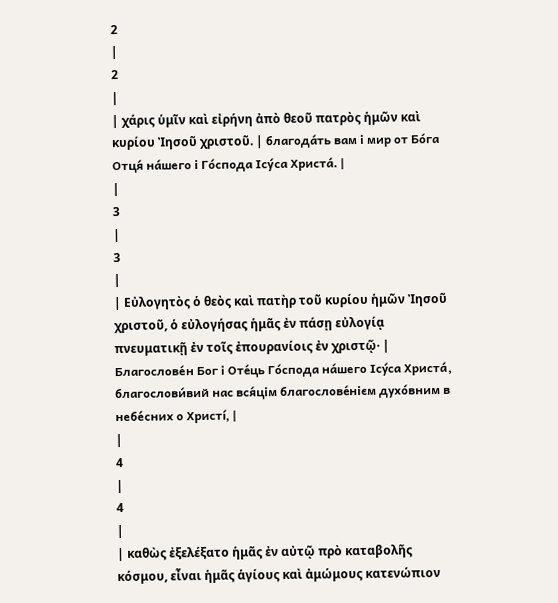2
|
2
|
| χάρις ὑμῖν καὶ εἰρήνη ἀπὸ θεοῦ πατρὸς ἡμῶν καὶ κυρίου Ἰησοῦ χριστοῦ. | благода́ть вам і мир от Бо́га Отця́ на́шего і Го́спода Ісу́са Христа́. |
|
3
|
3
|
| Εὐλογητὸς ὁ θεὸς καὶ πατὴρ τοῦ κυρίου ἡμῶν Ἰησοῦ χριστοῦ, ὁ εὐλογήσας ἡμᾶς ἐν πάσῃ εὐλογίᾳ πνευματικῇ ἐν τοῖς ἐπουρανίοις ἐν χριστῷ· | Благослове́н Бог і Оте́ць Го́спода на́шего Ісу́са Христа́, благослови́вий нас вся́цім благослове́нієм духо́вним в небе́сних о Христі́, |
|
4
|
4
|
| καθὼς ἐξελέξατο ἡμᾶς ἐν αὐτῷ πρὸ καταβολῆς κόσμου, εἶναι ἡμᾶς ἁγίους καὶ ἀμώμους κατενώπιον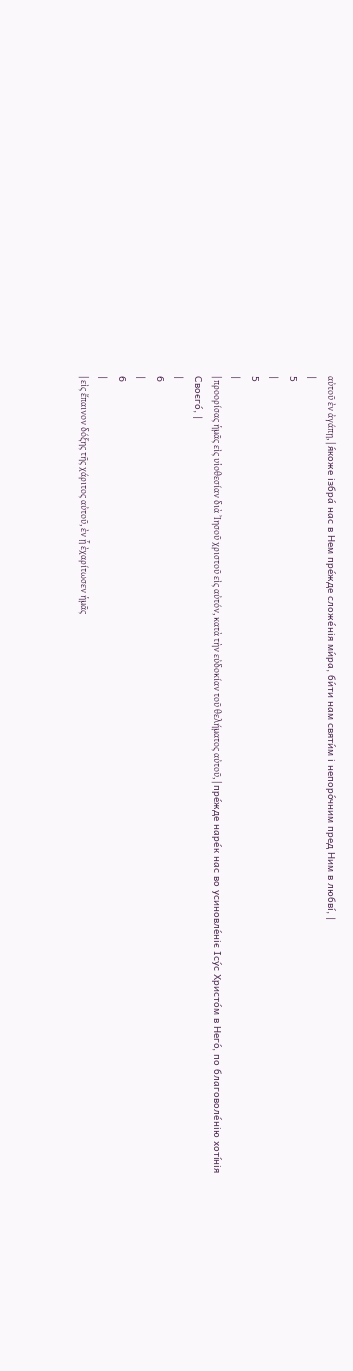αὐτοῦ ἐν ἀγάπῃ, | я́коже ізбра́ нас в Нем пре́жде сложе́нія ми́ра, би́ти нам святи́м і непоро́чним пред Ним в любві́, |
|
5
|
5
|
| προορίσας ἡμᾶς εἰς υἱοθεσίαν διὰ Ἰησοῦ χριστοῦ εἰς αὐτόν, κατὰ τὴν εὐδοκίαν τοῦ θελήματος αὐτοῦ, | пре́жде наре́к нас во усиновле́ніє Ісу́с Христо́м в Него́, по благоволе́нію хоті́нія Своєго́, |
|
6
|
6
|
| εἰς ἔπαινον δόξης τῆς χάριτος αὐτοῦ, ἐν ᾗ ἐχαρίτωσεν ἡμᾶς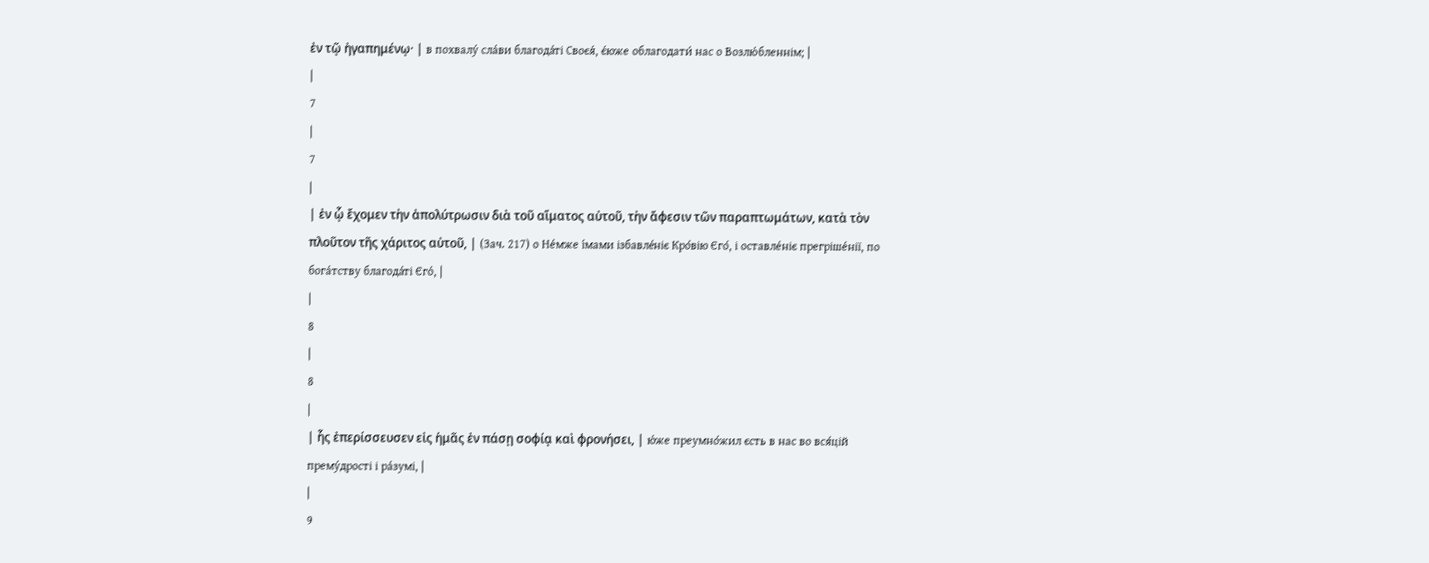ἐν τῷ ἠγαπημένῳ· | в похвалу́ сла́ви благода́ті Своєя́, є́юже облагодати́ нас о Возлю́бленнім; |
|
7
|
7
|
| ἐν ᾧ ἔχομεν τὴν ἀπολύτρωσιν διὰ τοῦ αἵματος αὐτοῦ, τὴν ἄφεσιν τῶν παραπτωμάτων, κατὰ τὸν πλοῦτον τῆς χάριτος αὐτοῦ, | (Зач. 217) о Не́мже і́мами ізбавле́ніє Кро́вію Єго́, і оставле́ніє прегріше́нії, по бога́тству благода́ті Єго́, |
|
8
|
8
|
| ἧς ἐπερίσσευσεν εἰς ἡμᾶς ἐν πάσῃ σοφίᾳ καὶ φρονήσει, | ю́же преумно́жил єсть в нас во вся́цій прему́дрості і ра́зумі, |
|
9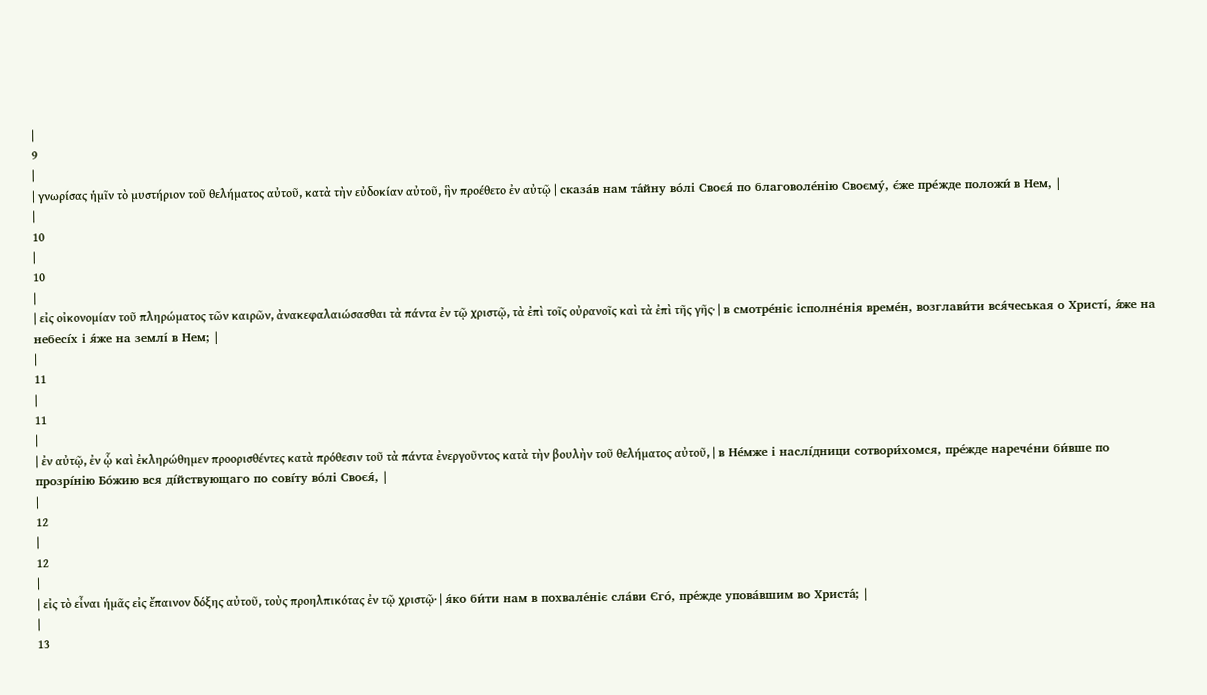|
9
|
| γνωρίσας ἡμῖν τὸ μυστήριον τοῦ θελήματος αὐτοῦ, κατὰ τὴν εὐδοκίαν αὐτοῦ, ἣν προέθετο ἐν αὐτῷ | сказа́в нам та́йну во́лі Своєя́ по благоволе́нію Своєму́, є́же пре́жде положи́ в Нем, |
|
10
|
10
|
| εἰς οἰκονομίαν τοῦ πληρώματος τῶν καιρῶν, ἀνακεφαλαιώσασθαι τὰ πάντα ἐν τῷ χριστῷ, τὰ ἐπὶ τοῖς οὐρανοῖς καὶ τὰ ἐπὶ τῆς γῆς· | в смотре́ніє ісполне́нія време́н, возглави́ти вся́чеськая о Христі́, я́же на небесі́х і я́же на землі́ в Нем; |
|
11
|
11
|
| ἐν αὐτῷ, ἐν ᾧ καὶ ἐκληρώθημεν προορισθέντες κατὰ πρόθεσιν τοῦ τὰ πάντα ἐνεργοῦντος κατὰ τὴν βουλὴν τοῦ θελήματος αὐτοῦ, | в Не́мже і наслі́дници сотвори́хомся, пре́жде нарече́ни би́вше по прозрі́нію Бо́жию вся ді́йствующаго по сові́ту во́лі Своєя́, |
|
12
|
12
|
| εἰς τὸ εἶναι ἡμᾶς εἰς ἔπαινον δόξης αὐτοῦ, τοὺς προηλπικότας ἐν τῷ χριστῷ· | я́ко би́ти нам в похвале́ніє сла́ви Єго́, пре́жде упова́вшим во Христа́; |
|
13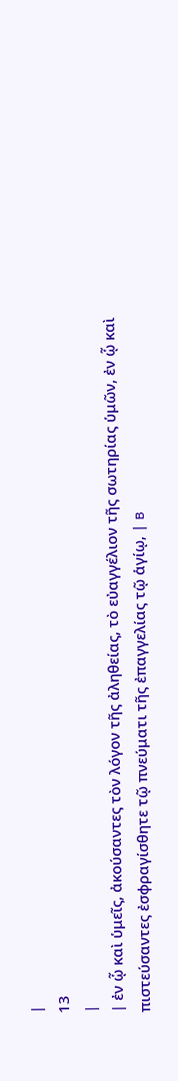|
13
|
| ἐν ᾧ καὶ ὑμεῖς, ἀκούσαντες τὸν λόγον τῆς ἀληθείας, τὸ εὐαγγέλιον τῆς σωτηρίας ὑμῶν, ἐν ᾧ καὶ πιστεύσαντες ἐσφραγίσθητε τῷ πνεύματι τῆς ἐπαγγελίας τῷ ἁγίῳ, | в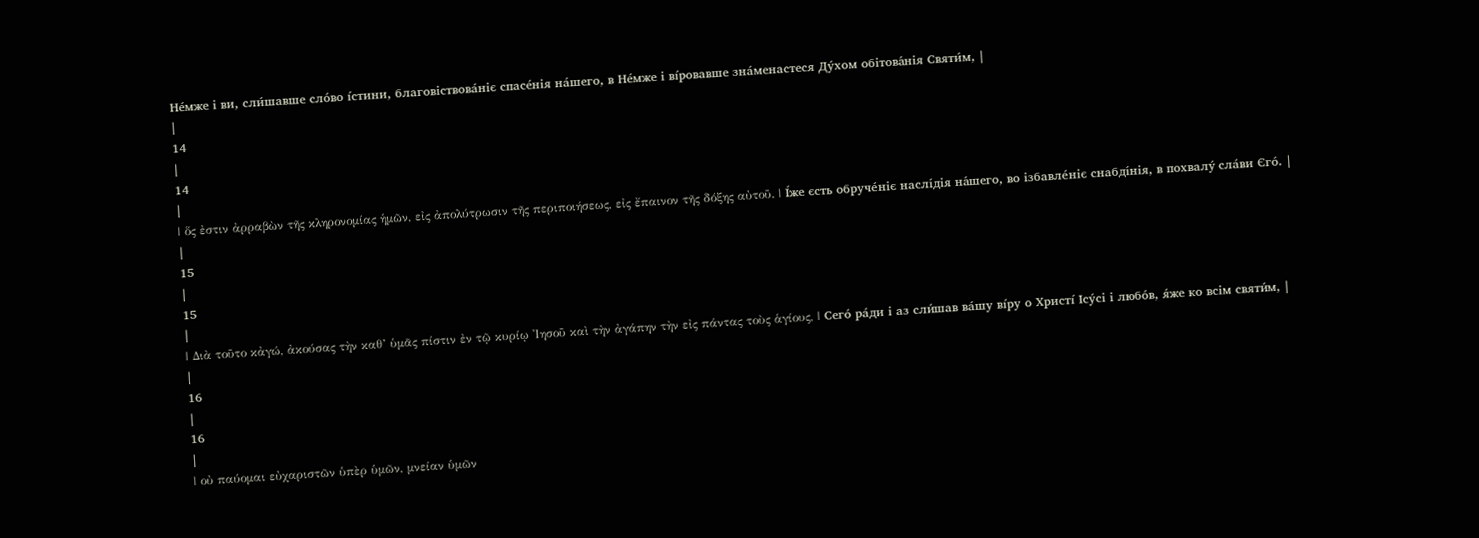Не́мже і ви, сли́шавше сло́во і́стини, благовіствова́ніє спаcе́нія на́шего, в Не́мже і ві́ровавше зна́менастеся Ду́хом обітова́нія Святи́м, |
|
14
|
14
|
| ὅς ἐστιν ἀρραβὼν τῆς κληρονομίας ἡμῶν, εἰς ἀπολύτρωσιν τῆς περιποιήσεως, εἰς ἔπαινον τῆς δόξης αὐτοῦ. | І́же єсть обруче́ніє наслі́дія на́шего, во ізбавле́ніє снабді́нія, в похвалу́ сла́ви Єго́. |
|
15
|
15
|
| Διὰ τοῦτο κἀγώ, ἀκούσας τὴν καθ’ ὑμᾶς πίστιν ἐν τῷ κυρίῳ Ἰησοῦ καὶ τὴν ἀγάπην τὴν εἰς πάντας τοὺς ἁγίους, | Сего́ ра́ди і аз сли́шав ва́шу ві́ру о Христі́ Ісу́сі і любо́в, я́же ко всім святи́м, |
|
16
|
16
|
| οὐ παύομαι εὐχαριστῶν ὑπὲρ ὑμῶν, μνείαν ὑμῶν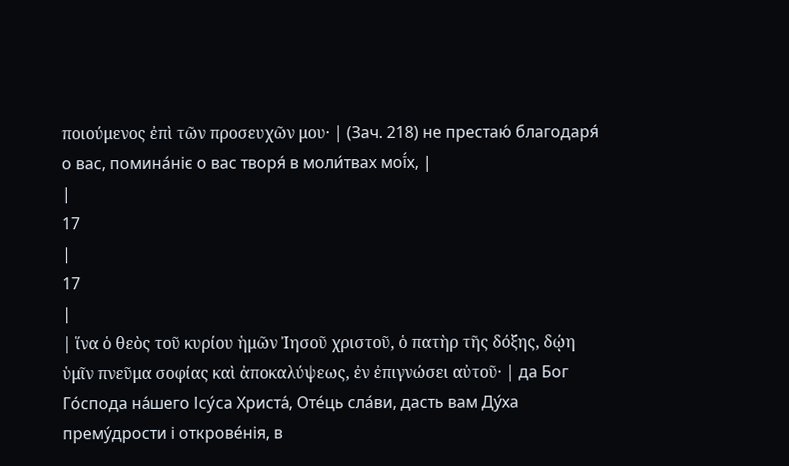ποιούμενος ἐπὶ τῶν προσευχῶν μου· | (Зач. 218) не престаю́ благодаря́ о вас, помина́ніє о вас творя́ в моли́твах мої́х, |
|
17
|
17
|
| ἵνα ὁ θεὸς τοῦ κυρίου ἡμῶν Ἰησοῦ χριστοῦ, ὁ πατὴρ τῆς δόξης, δῴη ὑμῖν πνεῦμα σοφίας καὶ ἀποκαλύψεως, ἐν ἐπιγνώσει αὐτοῦ· | да Бог Го́спода на́шего Ісу́са Христа́, Оте́ць сла́ви, дасть вам Ду́ха прему́дрости і открове́нія, в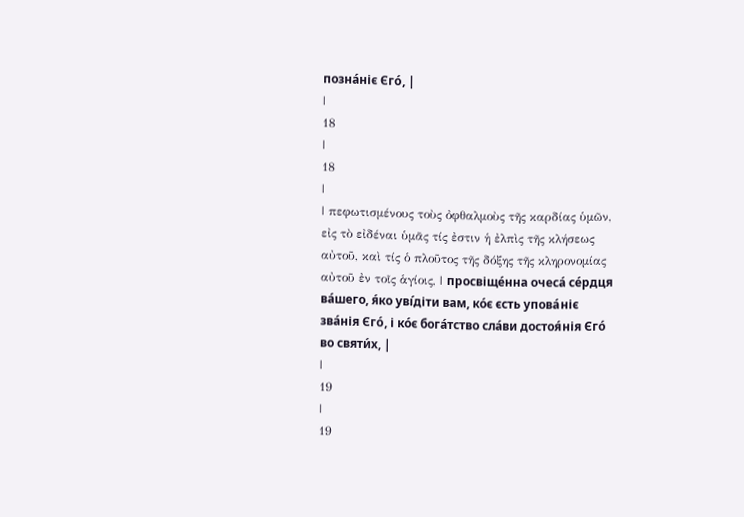позна́ніє Єго́, |
|
18
|
18
|
| πεφωτισμένους τοὺς ὀφθαλμοὺς τῆς καρδίας ὑμῶν, εἰς τὸ εἰδέναι ὑμᾶς τίς ἐστιν ἡ ἐλπὶς τῆς κλήσεως αὐτοῦ, καὶ τίς ὁ πλοῦτος τῆς δόξης τῆς κληρονομίας αὐτοῦ ἐν τοῖς ἁγίοις, | просвіще́нна очеса́ се́рдця ва́шего, я́ко уві́діти вам, ко́є єсть упова́ніє зва́нія Єго́, і ко́є бога́тство сла́ви достоя́нія Єго́ во святи́х, |
|
19
|
19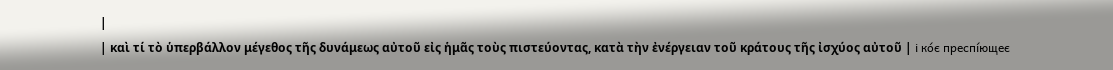|
| καὶ τί τὸ ὑπερβάλλον μέγεθος τῆς δυνάμεως αὐτοῦ εἰς ἡμᾶς τοὺς πιστεύοντας, κατὰ τὴν ἐνέργειαν τοῦ κράτους τῆς ἰσχύος αὐτοῦ | і ко́є преспі́ющеє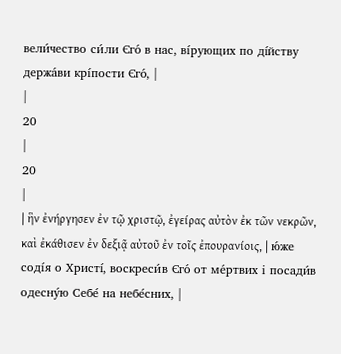вели́чество си́ли Єго́ в нас, ві́рующих по ді́йству держа́ви крі́пости Єго́, |
|
20
|
20
|
| ἣν ἐνήργησεν ἐν τῷ χριστῷ, ἐγείρας αὐτὸν ἐκ τῶν νεκρῶν, καὶ ἐκάθισεν ἐν δεξιᾷ αὐτοῦ ἐν τοῖς ἐπουρανίοις, | ю́же соді́я о Христі́, воскреси́в Єго́ от ме́ртвих і посади́в одесну́ю Себе́ на небе́сних, |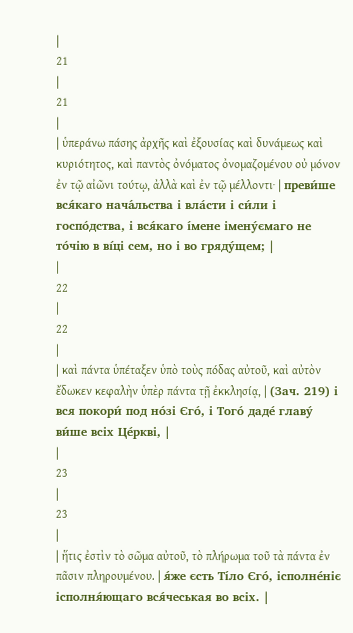|
21
|
21
|
| ὑπεράνω πάσης ἀρχῆς καὶ ἐξουσίας καὶ δυνάμεως καὶ κυριότητος, καὶ παντὸς ὀνόματος ὀνομαζομένου οὐ μόνον ἐν τῷ αἰῶνι τούτῳ, ἀλλὰ καὶ ἐν τῷ μέλλοντι· | преви́ше вся́каго нача́льства і вла́сти і си́ли і госпо́дства, і вся́каго і́мене імену́ємаго не то́чію в ві́ці сем, но і во гряду́щем; |
|
22
|
22
|
| καὶ πάντα ὑπέταξεν ὑπὸ τοὺς πόδας αὐτοῦ, καὶ αὐτὸν ἔδωκεν κεφαλὴν ὑπὲρ πάντα τῇ ἐκκλησίᾳ, | (Зач. 219) і вся покори́ под но́зі Єго́, і Того́ даде́ главу́ ви́ше всіх Це́ркві, |
|
23
|
23
|
| ἥτις ἐστὶν τὸ σῶμα αὐτοῦ, τὸ πλήρωμα τοῦ τὰ πάντα ἐν πᾶσιν πληρουμένου. | я́же єсть Ті́ло Єго́, ісполне́ніє ісполня́ющаго вся́чеськая во всіх. |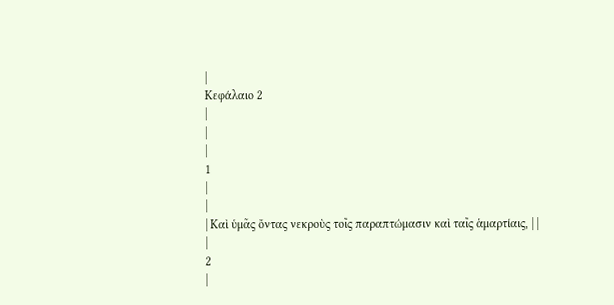|
Κεφάλαιο 2
|
|
|
1
|
|
| Καὶ ὑμᾶς ὄντας νεκροὺς τοῖς παραπτώμασιν καὶ ταῖς ἁμαρτίαις, | |
|
2
|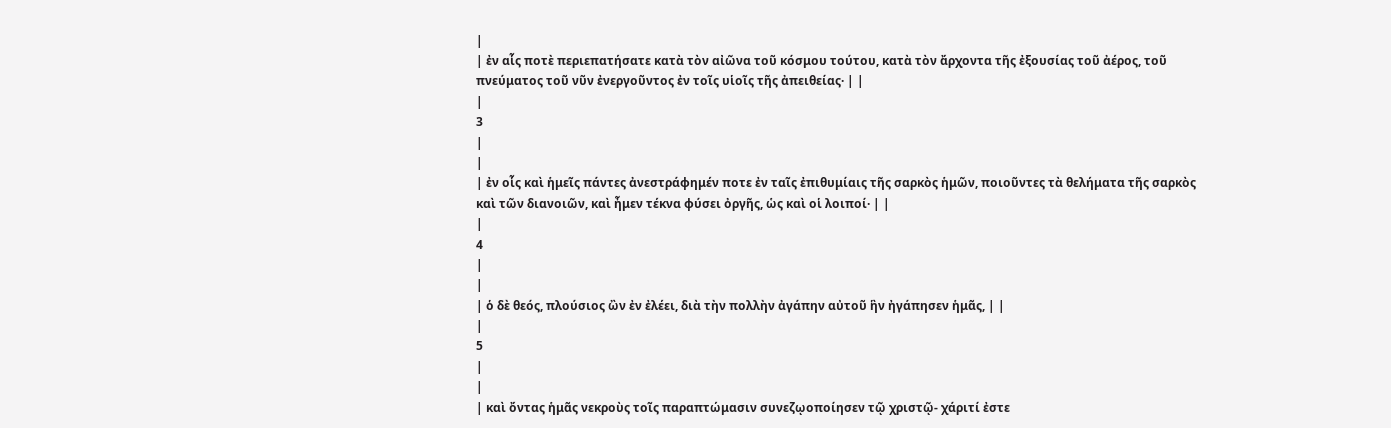|
| ἐν αἷς ποτὲ περιεπατήσατε κατὰ τὸν αἰῶνα τοῦ κόσμου τούτου, κατὰ τὸν ἄρχοντα τῆς ἐξουσίας τοῦ ἀέρος, τοῦ πνεύματος τοῦ νῦν ἐνεργοῦντος ἐν τοῖς υἱοῖς τῆς ἀπειθείας· | |
|
3
|
|
| ἐν οἷς καὶ ἡμεῖς πάντες ἀνεστράφημέν ποτε ἐν ταῖς ἐπιθυμίαις τῆς σαρκὸς ἡμῶν, ποιοῦντες τὰ θελήματα τῆς σαρκὸς καὶ τῶν διανοιῶν, καὶ ἦμεν τέκνα φύσει ὀργῆς, ὡς καὶ οἱ λοιποί· | |
|
4
|
|
| ὁ δὲ θεός, πλούσιος ὢν ἐν ἐλέει, διὰ τὴν πολλὴν ἀγάπην αὐτοῦ ἣν ἠγάπησεν ἡμᾶς, | |
|
5
|
|
| καὶ ὄντας ἡμᾶς νεκροὺς τοῖς παραπτώμασιν συνεζῳοποίησεν τῷ χριστῷ- χάριτί ἐστε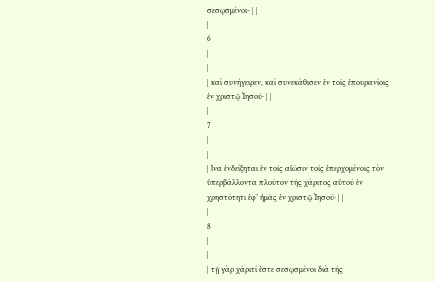σεσῳσμένοι- | |
|
6
|
|
| καὶ συνήγειρεν, καὶ συνεκάθισεν ἐν τοῖς ἐπουρανίοις ἐν χριστῷ Ἰησοῦ· | |
|
7
|
|
| ἵνα ἐνδείξηται ἐν τοῖς αἰῶσιν τοῖς ἐπερχομένοις τὸν ὑπερβάλλοντα πλοῦτον τῆς χάριτος αὐτοῦ ἐν χρηστότητι ἐφ’ ἡμᾶς ἐν χριστῷ Ἰησοῦ· | |
|
8
|
|
| τῇ γὰρ χάριτί ἐστε σεσῳσμένοι διὰ τῆς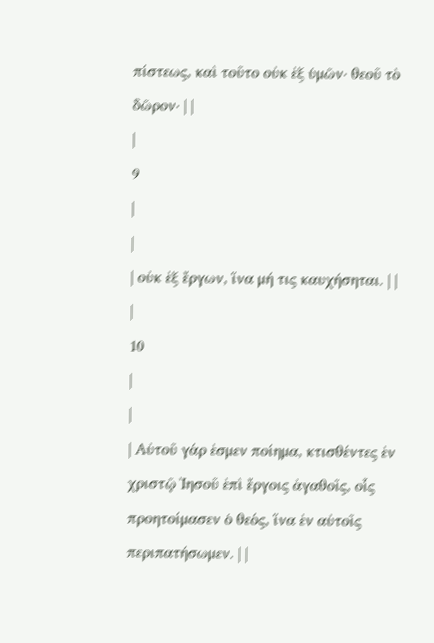πίστεως, καὶ τοῦτο οὐκ ἐξ ὑμῶν· θεοῦ τὸ δῶρον· | |
|
9
|
|
| οὐκ ἐξ ἔργων, ἵνα μή τις καυχήσηται. | |
|
10
|
|
| Αὐτοῦ γάρ ἐσμεν ποίημα, κτισθέντες ἐν χριστῷ Ἰησοῦ ἐπὶ ἔργοις ἀγαθοῖς, οἷς προητοίμασεν ὁ θεός, ἵνα ἐν αὐτοῖς περιπατήσωμεν. | |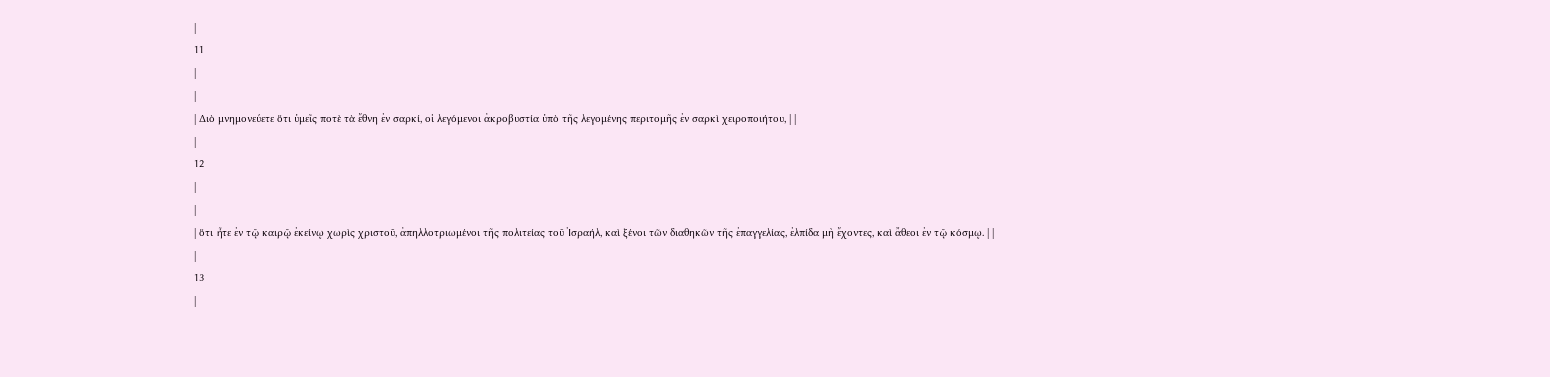|
11
|
|
| Διὸ μνημονεύετε ὅτι ὑμεῖς ποτὲ τὰ ἔθνη ἐν σαρκί, οἱ λεγόμενοι ἀκροβυστία ὑπὸ τῆς λεγομένης περιτομῆς ἐν σαρκὶ χειροποιήτου, | |
|
12
|
|
| ὅτι ἦτε ἐν τῷ καιρῷ ἐκείνῳ χωρὶς χριστοῦ, ἀπηλλοτριωμένοι τῆς πολιτείας τοῦ Ἰσραήλ, καὶ ξένοι τῶν διαθηκῶν τῆς ἐπαγγελίας, ἐλπίδα μὴ ἔχοντες, καὶ ἄθεοι ἐν τῷ κόσμῳ. | |
|
13
|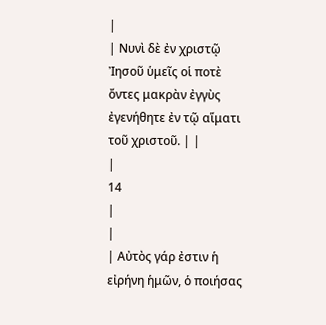|
| Νυνὶ δὲ ἐν χριστῷ Ἰησοῦ ὑμεῖς οἱ ποτὲ ὄντες μακρὰν ἐγγὺς ἐγενήθητε ἐν τῷ αἵματι τοῦ χριστοῦ. | |
|
14
|
|
| Αὐτὸς γάρ ἐστιν ἡ εἰρήνη ἡμῶν, ὁ ποιήσας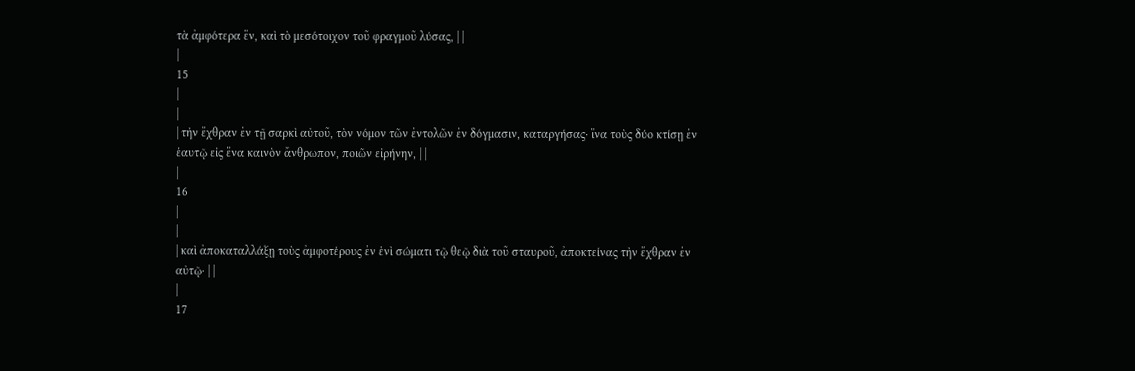τὰ ἀμφότερα ἕν, καὶ τὸ μεσότοιχον τοῦ φραγμοῦ λύσας, | |
|
15
|
|
| τὴν ἔχθραν ἐν τῇ σαρκὶ αὐτοῦ, τὸν νόμον τῶν ἐντολῶν ἐν δόγμασιν, καταργήσας· ἵνα τοὺς δύο κτίσῃ ἐν ἑαυτῷ εἰς ἕνα καινὸν ἄνθρωπον, ποιῶν εἰρήνην, | |
|
16
|
|
| καὶ ἀποκαταλλάξῃ τοὺς ἀμφοτέρους ἐν ἑνὶ σώματι τῷ θεῷ διὰ τοῦ σταυροῦ, ἀποκτείνας τὴν ἔχθραν ἐν αὐτῷ· | |
|
17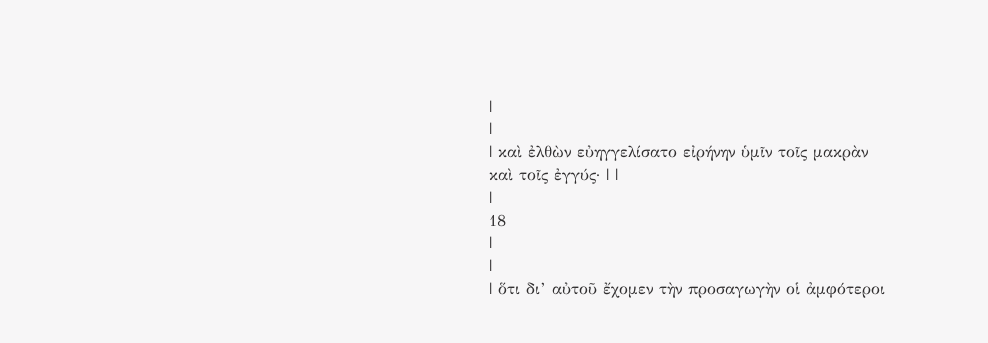|
|
| καὶ ἐλθὼν εὐηγγελίσατο εἰρήνην ὑμῖν τοῖς μακρὰν καὶ τοῖς ἐγγύς· | |
|
18
|
|
| ὅτι δι’ αὐτοῦ ἔχομεν τὴν προσαγωγὴν οἱ ἀμφότεροι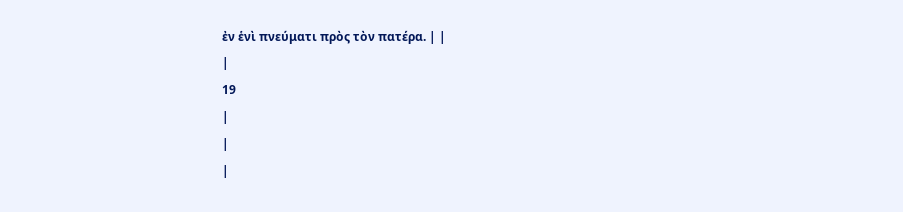ἐν ἑνὶ πνεύματι πρὸς τὸν πατέρα. | |
|
19
|
|
|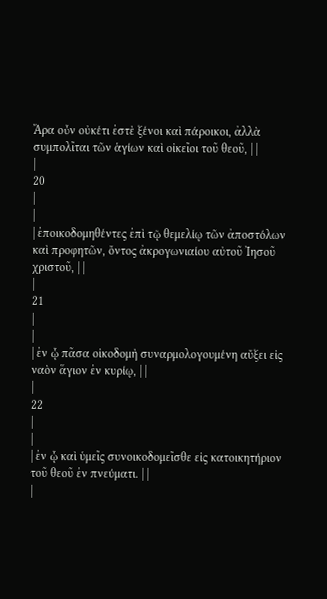Ἄρα οὖν οὐκέτι ἐστὲ ξένοι καὶ πάροικοι, ἀλλὰ συμπολῖται τῶν ἁγίων καὶ οἰκεῖοι τοῦ θεοῦ, | |
|
20
|
|
| ἐποικοδομηθέντες ἐπὶ τῷ θεμελίῳ τῶν ἀποστόλων καὶ προφητῶν, ὄντος ἀκρογωνιαίου αὐτοῦ Ἰησοῦ χριστοῦ, | |
|
21
|
|
| ἐν ᾧ πᾶσα οἰκοδομὴ συναρμολογουμένη αὔξει εἰς ναὸν ἅγιον ἐν κυρίῳ, | |
|
22
|
|
| ἐν ᾧ καὶ ὑμεῖς συνοικοδομεῖσθε εἰς κατοικητήριον τοῦ θεοῦ ἐν πνεύματι. | |
|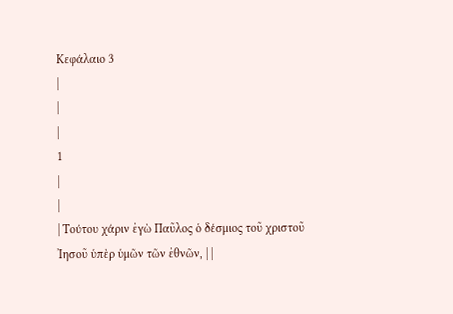Κεφάλαιο 3
|
|
|
1
|
|
| Τούτου χάριν ἐγὼ Παῦλος ὁ δέσμιος τοῦ χριστοῦ Ἰησοῦ ὑπὲρ ὑμῶν τῶν ἐθνῶν, | |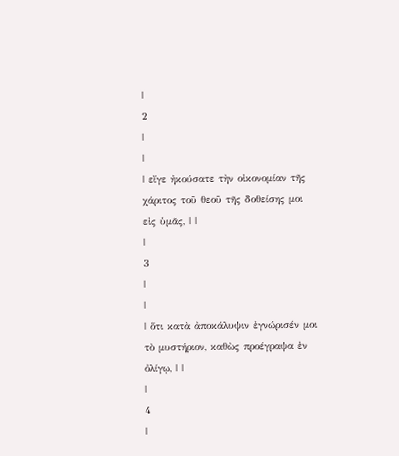|
2
|
|
| εἴγε ἠκούσατε τὴν οἰκονομίαν τῆς χάριτος τοῦ θεοῦ τῆς δοθείσης μοι εἰς ὑμᾶς, | |
|
3
|
|
| ὅτι κατὰ ἀποκάλυψιν ἐγνώρισέν μοι τὸ μυστήριον, καθὼς προέγραψα ἐν ὀλίγῳ, | |
|
4
|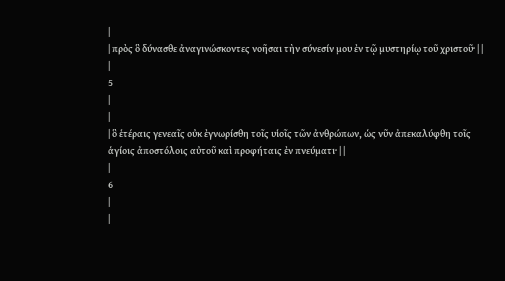|
| πρὸς ὃ δύνασθε ἀναγινώσκοντες νοῆσαι τὴν σύνεσίν μου ἐν τῷ μυστηρίῳ τοῦ χριστοῦ· | |
|
5
|
|
| ὃ ἑτέραις γενεαῖς οὐκ ἐγνωρίσθη τοῖς υἱοῖς τῶν ἀνθρώπων, ὡς νῦν ἀπεκαλύφθη τοῖς ἁγίοις ἀποστόλοις αὐτοῦ καὶ προφήταις ἐν πνεύματι· | |
|
6
|
|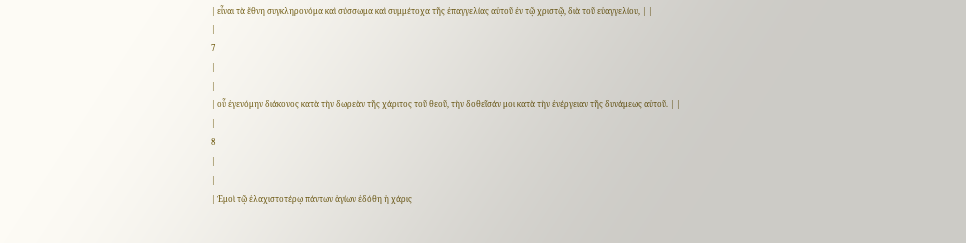| εἶναι τὰ ἔθνη συγκληρονόμα καὶ σύσσωμα καὶ συμμέτοχα τῆς ἐπαγγελίας αὐτοῦ ἐν τῷ χριστῷ, διὰ τοῦ εὐαγγελίου, | |
|
7
|
|
| οὗ ἐγενόμην διάκονος κατὰ τὴν δωρεὰν τῆς χάριτος τοῦ θεοῦ, τὴν δοθεῖσάν μοι κατὰ τὴν ἐνέργειαν τῆς δυνάμεως αὐτοῦ. | |
|
8
|
|
| Ἐμοὶ τῷ ἐλαχιστοτέρῳ πάντων ἁγίων ἐδόθη ἡ χάρις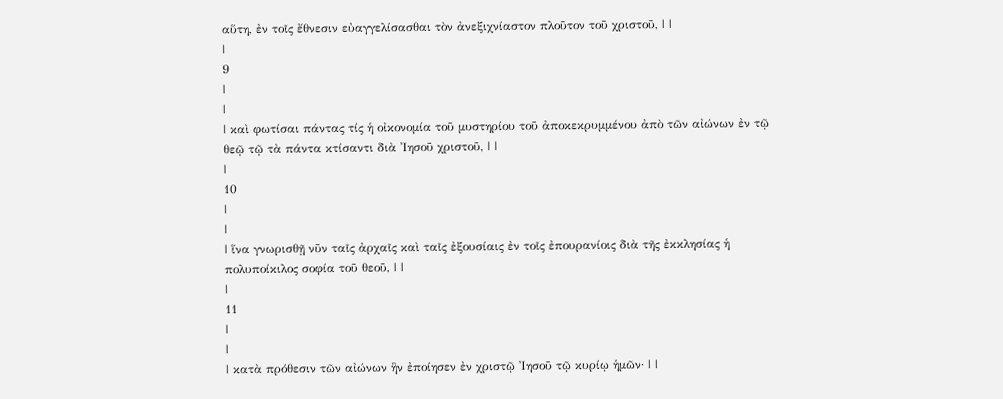αὕτη, ἐν τοῖς ἔθνεσιν εὐαγγελίσασθαι τὸν ἀνεξιχνίαστον πλοῦτον τοῦ χριστοῦ, | |
|
9
|
|
| καὶ φωτίσαι πάντας τίς ἡ οἰκονομία τοῦ μυστηρίου τοῦ ἀποκεκρυμμένου ἀπὸ τῶν αἰώνων ἐν τῷ θεῷ τῷ τὰ πάντα κτίσαντι διὰ Ἰησοῦ χριστοῦ, | |
|
10
|
|
| ἵνα γνωρισθῇ νῦν ταῖς ἀρχαῖς καὶ ταῖς ἐξουσίαις ἐν τοῖς ἐπουρανίοις διὰ τῆς ἐκκλησίας ἡ πολυποίκιλος σοφία τοῦ θεοῦ, | |
|
11
|
|
| κατὰ πρόθεσιν τῶν αἰώνων ἣν ἐποίησεν ἐν χριστῷ Ἰησοῦ τῷ κυρίῳ ἡμῶν· | |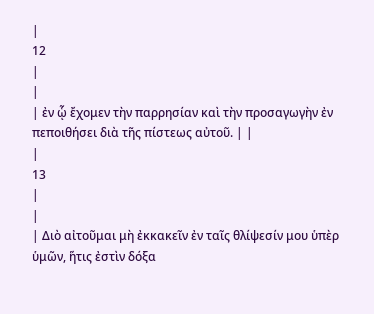|
12
|
|
| ἐν ᾧ ἔχομεν τὴν παρρησίαν καὶ τὴν προσαγωγὴν ἐν πεποιθήσει διὰ τῆς πίστεως αὐτοῦ. | |
|
13
|
|
| Διὸ αἰτοῦμαι μὴ ἐκκακεῖν ἐν ταῖς θλίψεσίν μου ὑπὲρ ὑμῶν, ἥτις ἐστὶν δόξα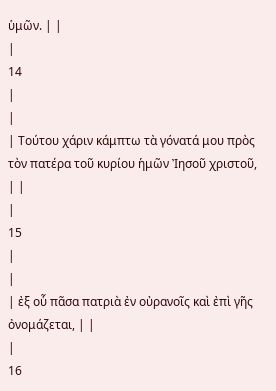ὑμῶν. | |
|
14
|
|
| Τούτου χάριν κάμπτω τὰ γόνατά μου πρὸς τὸν πατέρα τοῦ κυρίου ἡμῶν Ἰησοῦ χριστοῦ, | |
|
15
|
|
| ἐξ οὗ πᾶσα πατριὰ ἐν οὐρανοῖς καὶ ἐπὶ γῆς ὀνομάζεται, | |
|
16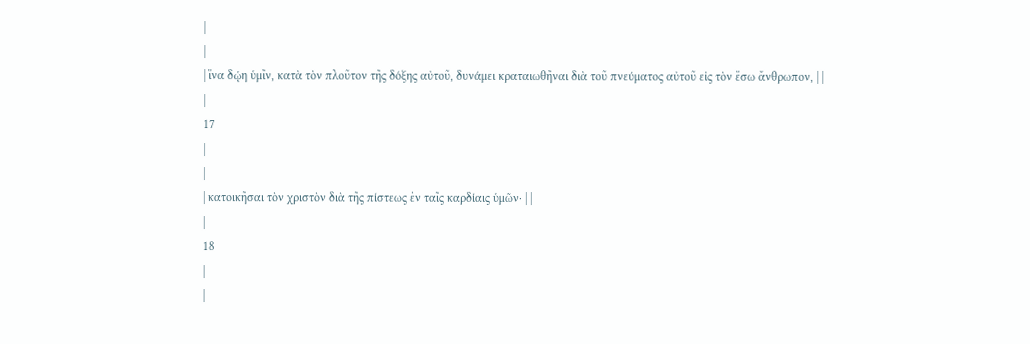|
|
| ἵνα δῴη ὑμῖν, κατὰ τὸν πλοῦτον τῆς δόξης αὐτοῦ, δυνάμει κραταιωθῆναι διὰ τοῦ πνεύματος αὐτοῦ εἰς τὸν ἔσω ἄνθρωπον, | |
|
17
|
|
| κατοικῆσαι τὸν χριστὸν διὰ τῆς πίστεως ἐν ταῖς καρδίαις ὑμῶν· | |
|
18
|
|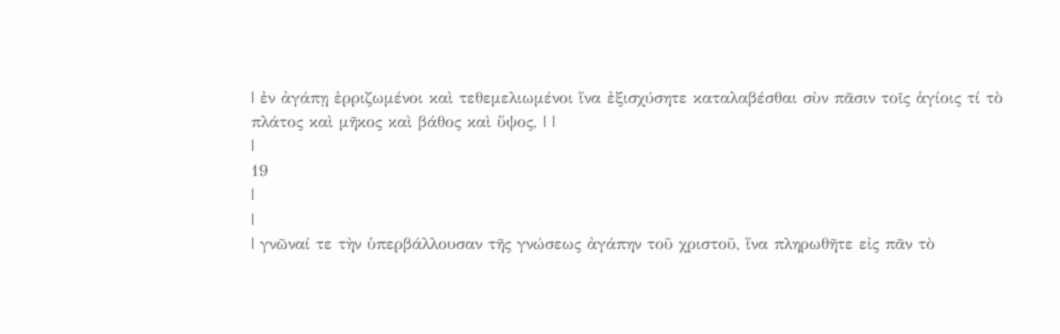| ἐν ἀγάπῃ ἐρριζωμένοι καὶ τεθεμελιωμένοι ἵνα ἐξισχύσητε καταλαβέσθαι σὺν πᾶσιν τοῖς ἁγίοις τί τὸ πλάτος καὶ μῆκος καὶ βάθος καὶ ὕψος, | |
|
19
|
|
| γνῶναί τε τὴν ὑπερβάλλουσαν τῆς γνώσεως ἀγάπην τοῦ χριστοῦ, ἵνα πληρωθῆτε εἰς πᾶν τὸ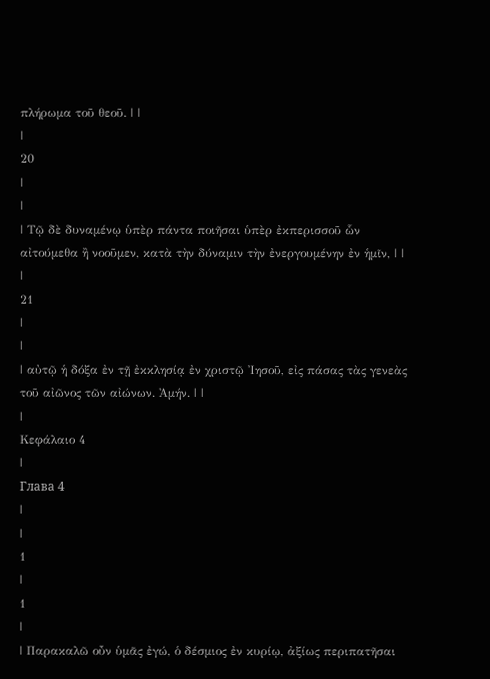πλήρωμα τοῦ θεοῦ. | |
|
20
|
|
| Τῷ δὲ δυναμένῳ ὑπὲρ πάντα ποιῆσαι ὑπὲρ ἐκπερισσοῦ ὧν αἰτούμεθα ἢ νοοῦμεν, κατὰ τὴν δύναμιν τὴν ἐνεργουμένην ἐν ἡμῖν, | |
|
21
|
|
| αὐτῷ ἡ δόξα ἐν τῇ ἐκκλησίᾳ ἐν χριστῷ Ἰησοῦ, εἰς πάσας τὰς γενεὰς τοῦ αἰῶνος τῶν αἰώνων. Ἀμήν. | |
|
Κεφάλαιο 4
|
Глава 4
|
|
1
|
1
|
| Παρακαλῶ οὖν ὑμᾶς ἐγώ, ὁ δέσμιος ἐν κυρίῳ, ἀξίως περιπατῆσαι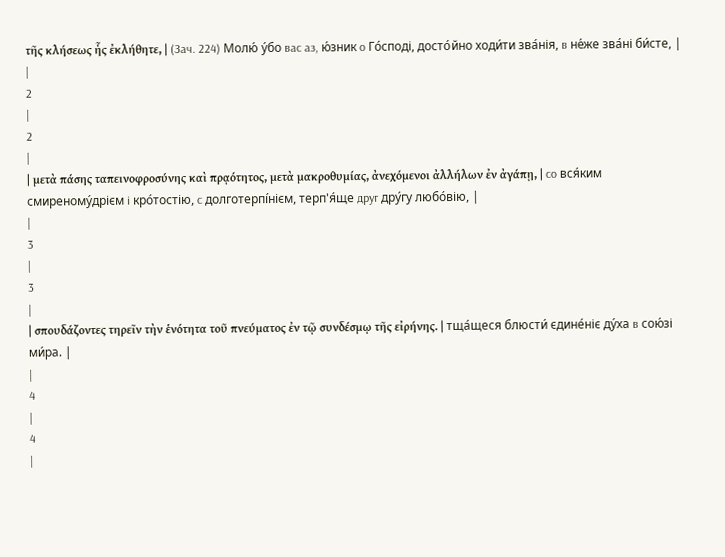τῆς κλήσεως ἧς ἐκλήθητε, | (Зач. 224) Молю́ у́бо вас аз, ю́зник о Го́споді, досто́йно ходи́ти зва́нія, в не́же зва́ні би́сте, |
|
2
|
2
|
| μετὰ πάσης ταπεινοφροσύνης καὶ πρᾳότητος, μετὰ μακροθυμίας, ἀνεχόμενοι ἀλλήλων ἐν ἀγάπῃ, | со вся́ким смиреному́дрієм і кро́тостію, с долготерпі́нієм, терп'я́ще друг дру́гу любо́вію, |
|
3
|
3
|
| σπουδάζοντες τηρεῖν τὴν ἑνότητα τοῦ πνεύματος ἐν τῷ συνδέσμῳ τῆς εἰρήνης. | тща́щеся блюсти́ єдине́ніє ду́ха в сою́зі ми́ра. |
|
4
|
4
|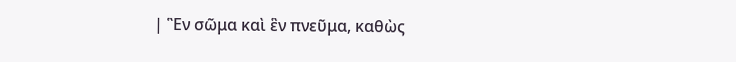| Ἓν σῶμα καὶ ἓν πνεῦμα, καθὼς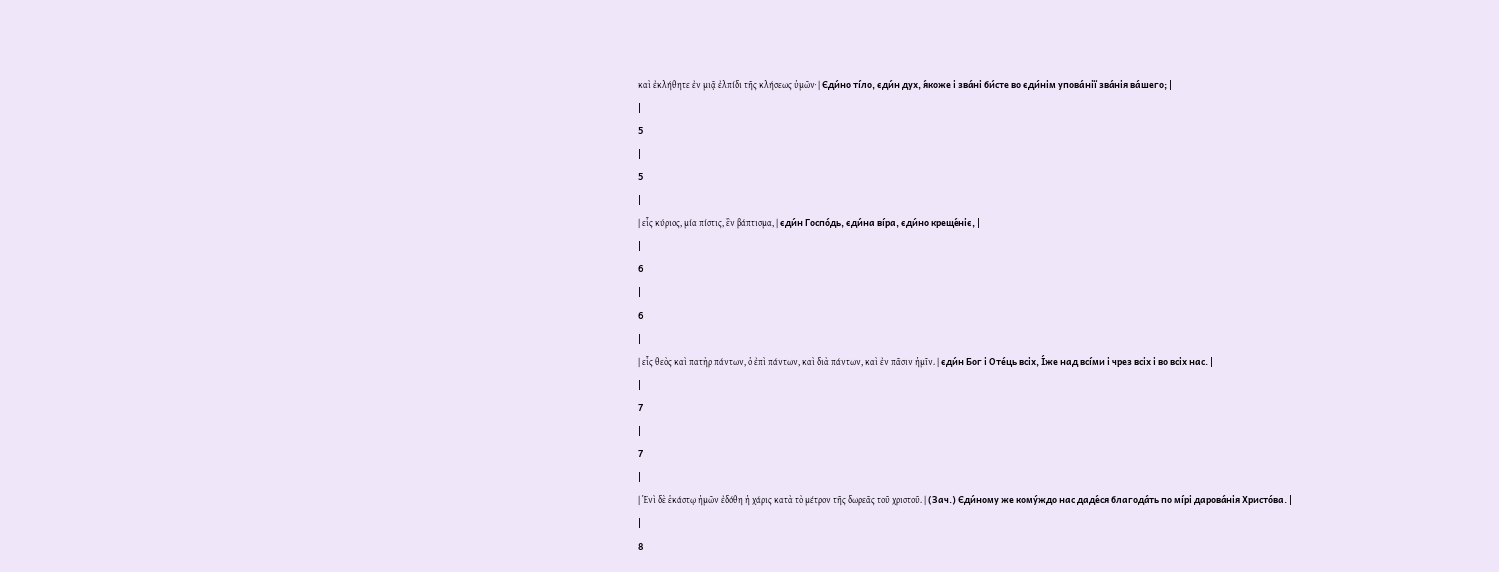καὶ ἐκλήθητε ἐν μιᾷ ἐλπίδι τῆς κλήσεως ὑμῶν· | Єди́но ті́ло, єди́н дух, я́коже і зва́ні би́сте во єди́нім упова́нії зва́нія ва́шего; |
|
5
|
5
|
| εἷς κύριος, μία πίστις, ἓν βάπτισμα, | єди́н Госпо́дь, єди́на ві́ра, єди́но креще́ніє, |
|
6
|
6
|
| εἷς θεὸς καὶ πατὴρ πάντων, ὁ ἐπὶ πάντων, καὶ διὰ πάντων, καὶ ἐν πᾶσιν ἡμῖν. | єди́н Бог і Оте́ць всіх, І́же над всі́ми і чрез всіх і во всіх нас. |
|
7
|
7
|
| Ἑνὶ δὲ ἑκάστῳ ἡμῶν ἐδόθη ἡ χάρις κατὰ τὸ μέτρον τῆς δωρεᾶς τοῦ χριστοῦ. | (Зач.) Єди́ному же кому́ждо нас даде́ся благода́ть по мі́рі дарова́нія Христо́ва. |
|
8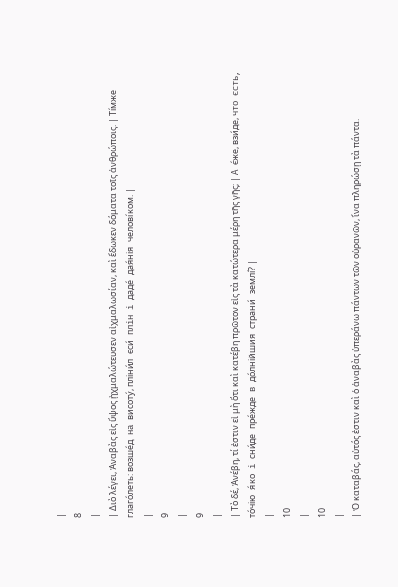|
8
|
| Διὸ λέγει, Ἀναβὰς εἰς ὕψος ᾐχμαλώτευσεν αἰχμαλωσίαν, καὶ ἔδωκεν δόματα τοῖς ἀνθρώποις. | Ті́мже глаго́леть: возше́д на висоту́, пліни́л єси́ плін і даде́ дая́нія челові́ком. |
|
9
|
9
|
| Τὸ δέ, Ἀνέβη, τί ἐστιν εἰ μὴ ὅτι καὶ κατέβη πρῶτον εἰς τὰ κατώτερα μέρη τῆς γῆς; | А є́же, взи́де, что єсть, то́чію я́ко і сни́де пре́жде в до́лнійшия страни́ землі́? |
|
10
|
10
|
| Ὁ καταβάς, αὐτός ἐστιν καὶ ὁ ἀναβὰς ὑπεράνω πάντων τῶν οὐρανῶν, ἵνα πληρώσῃ τὰ πάντα.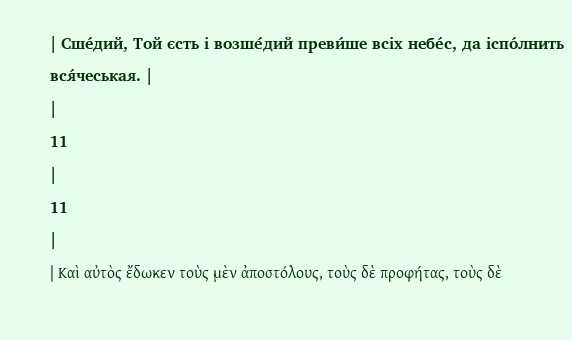| Сше́дий, Той єсть і возше́дий преви́ше всіх небе́с, да іспо́лнить вся́чеськая. |
|
11
|
11
|
| Καὶ αὐτὸς ἔδωκεν τοὺς μὲν ἀποστόλους, τοὺς δὲ προφήτας, τοὺς δὲ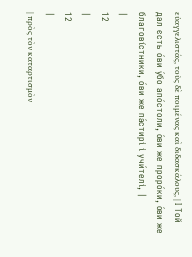εὐαγγελιστάς, τοὺς δὲ ποιμένας καὶ διδασκάλους, | І Той дал єсть о́ви у́бо апо́столи, о́ви же проро́ки, о́ви же благові́стники, о́ви же па́стирі і учи́телі, |
|
12
|
12
|
| πρὸς τὸν καταρτισμὸν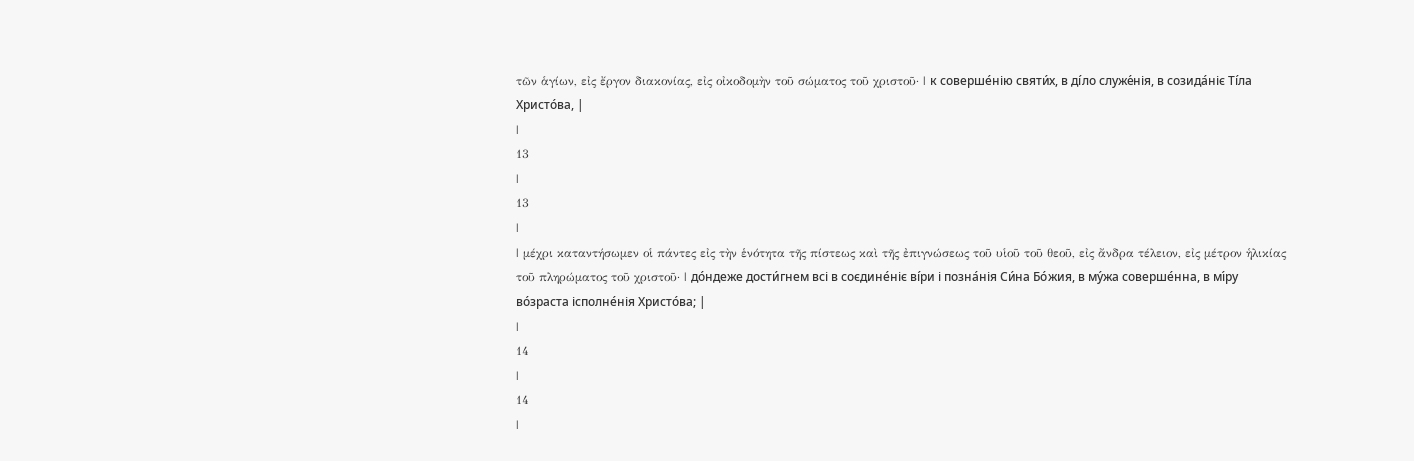τῶν ἁγίων, εἰς ἔργον διακονίας, εἰς οἰκοδομὴν τοῦ σώματος τοῦ χριστοῦ· | к соверше́нію святи́х, в ді́ло служе́нія, в созида́ніє Ті́ла Христо́ва, |
|
13
|
13
|
| μέχρι καταντήσωμεν οἱ πάντες εἰς τὴν ἑνότητα τῆς πίστεως καὶ τῆς ἐπιγνώσεως τοῦ υἱοῦ τοῦ θεοῦ, εἰς ἄνδρα τέλειον, εἰς μέτρον ἡλικίας τοῦ πληρώματος τοῦ χριστοῦ· | до́ндеже дости́гнем всі в соєдине́ніє ві́ри і позна́нія Си́на Бо́жия, в му́жа соверше́нна, в мі́ру во́зраста ісполне́нія Христо́ва; |
|
14
|
14
|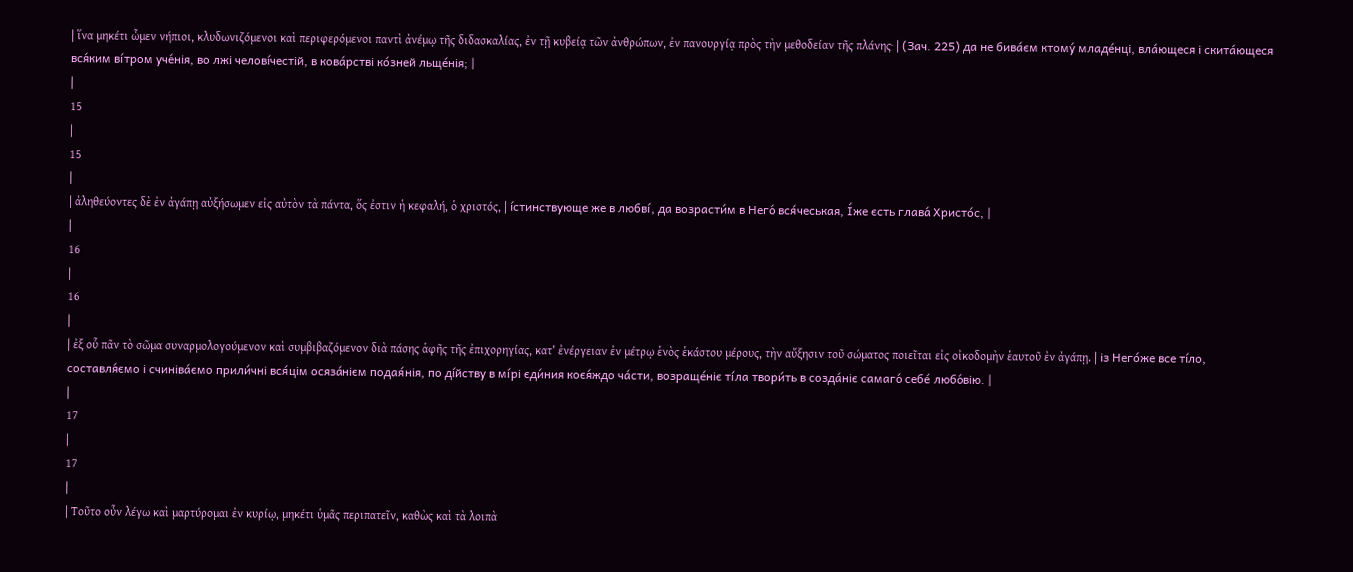| ἵνα μηκέτι ὦμεν νήπιοι, κλυδωνιζόμενοι καὶ περιφερόμενοι παντὶ ἀνέμῳ τῆς διδασκαλίας, ἐν τῇ κυβείᾳ τῶν ἀνθρώπων, ἐν πανουργίᾳ πρὸς τὴν μεθοδείαν τῆς πλάνης· | (Зач. 225) да не бива́єм ктому́ младе́нці, вла́ющеся і скита́ющеся вся́ким ві́тром уче́нія, во лжі челові́честій, в кова́рстві ко́зней льще́нія; |
|
15
|
15
|
| ἀληθεύοντες δὲ ἐν ἀγάπῃ αὐξήσωμεν εἰς αὐτὸν τὰ πάντα, ὅς ἐστιν ἡ κεφαλή, ὁ χριστός, | і́стинствующе же в любві́, да возрасти́м в Него́ вся́чеськая, І́же єсть глава́ Христо́с, |
|
16
|
16
|
| ἐξ οὗ πᾶν τὸ σῶμα συναρμολογούμενον καὶ συμβιβαζόμενον διὰ πάσης ἁφῆς τῆς ἐπιχορηγίας, κατ’ ἐνέργειαν ἐν μέτρῳ ἑνὸς ἑκάστου μέρους, τὴν αὔξησιν τοῦ σώματος ποιεῖται εἰς οἰκοδομὴν ἑαυτοῦ ἐν ἀγάπῃ. | із Него́же все ті́ло, составля́ємо і счиніва́ємо прили́чні вся́цім осяза́нієм подая́нія, по ді́йству в мі́рі єди́ния коєя́ждо ча́сти, возраще́ніє ті́ла твори́ть в созда́ніє самаго́ себе́ любо́вію. |
|
17
|
17
|
| Τοῦτο οὖν λέγω καὶ μαρτύρομαι ἐν κυρίῳ, μηκέτι ὑμᾶς περιπατεῖν, καθὼς καὶ τὰ λοιπὰ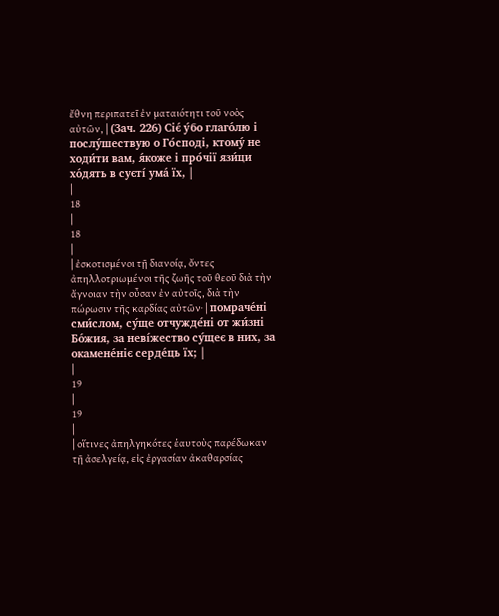ἔθνη περιπατεῖ ἐν ματαιότητι τοῦ νοὸς αὐτῶν, | (Зач. 226) Сіє́ у́бо глаго́лю і послу́шествую о Го́споді, ктому́ не ходи́ти вам, я́коже і про́чії язи́ци хо́дять в суєті́ ума́ їх, |
|
18
|
18
|
| ἐσκοτισμένοι τῇ διανοίᾳ, ὄντες ἀπηλλοτριωμένοι τῆς ζωῆς τοῦ θεοῦ διὰ τὴν ἄγνοιαν τὴν οὖσαν ἐν αὐτοῖς, διὰ τὴν πώρωσιν τῆς καρδίας αὐτῶν· | помраче́ні сми́слом, су́ще отчужде́ні от жи́зні Бо́жия, за неві́жество су́щеє в них, за окамене́ніє серде́ць їх; |
|
19
|
19
|
| οἵτινες ἀπηλγηκότες ἑαυτοὺς παρέδωκαν τῇ ἀσελγείᾳ, εἰς ἐργασίαν ἀκαθαρσίας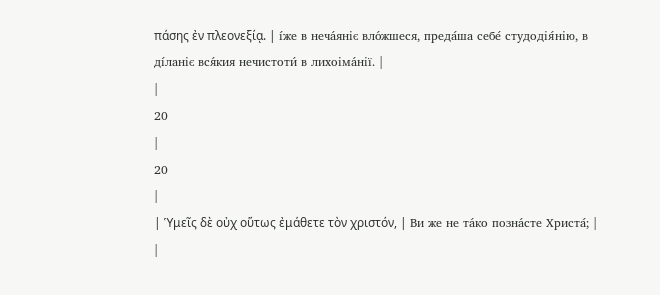πάσης ἐν πλεονεξίᾳ. | і́же в неча́яніє вло́жшеся, преда́ша себе́ студодія́нію, в ді́ланіє вся́кия нечистоти́ в лихоіма́нії. |
|
20
|
20
|
| Ὑμεῖς δὲ οὐχ οὕτως ἐμάθετε τὸν χριστόν, | Ви же не та́ко позна́сте Христа́; |
|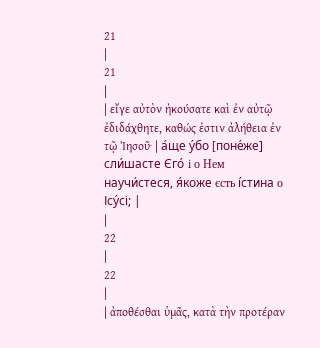21
|
21
|
| εἴγε αὐτὸν ἠκούσατε καὶ ἐν αὐτῷ ἐδιδάχθητε, καθώς ἐστιν ἀλήθεια ἐν τῷ Ἰησοῦ· | а́ще у́бо [поне́же] сли́шасте Єго́ і о Нем научи́стеся, я́коже єсть і́стина о Ісу́сі; |
|
22
|
22
|
| ἀποθέσθαι ὑμᾶς, κατὰ τὴν προτέραν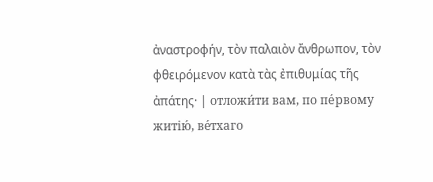ἀναστροφήν, τὸν παλαιὸν ἄνθρωπον, τὸν φθειρόμενον κατὰ τὰς ἐπιθυμίας τῆς ἀπάτης· | отложи́ти вам, по пе́рвому житію́, ве́тхаго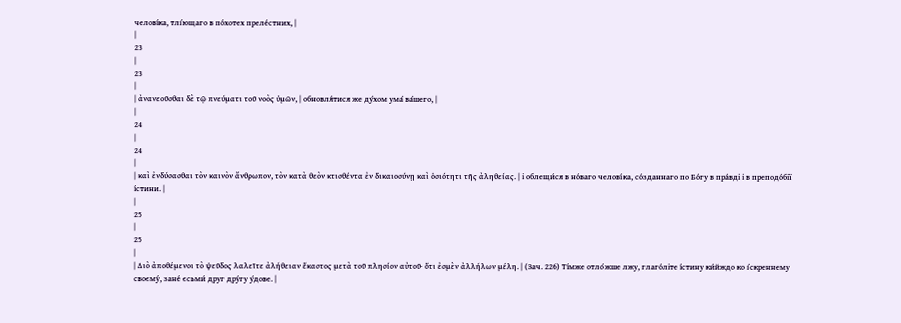челові́ка, тлі́ющаго в по́хотех преле́стних, |
|
23
|
23
|
| ἀνανεοῦσθαι δὲ τῷ πνεύματι τοῦ νοὸς ὑμῶν, | обновля́тися же ду́хом ума́ ва́шего, |
|
24
|
24
|
| καὶ ἐνδύσασθαι τὸν καινὸν ἄνθρωπον, τὸν κατὰ θεὸν κτισθέντα ἐν δικαιοσύνῃ καὶ ὁσιότητι τῆς ἀληθείας. | і облещи́ся в но́ваго челові́ка, со́зданнаго по Бо́гу в пра́вді і в преподо́бії і́стини. |
|
25
|
25
|
| Διὸ ἀποθέμενοι τὸ ψεῦδος λαλεῖτε ἀλήθειαν ἕκαστος μετὰ τοῦ πλησίον αὐτοῦ· ὅτι ἐσμὲν ἀλλήλων μέλη. | (Зач. 226) Ті́мже отло́жше лжу, глаго́літе і́стину ки́йждо ко і́скреннему своєму́, зане́ єсьми́ друг дру́гу у́дове. |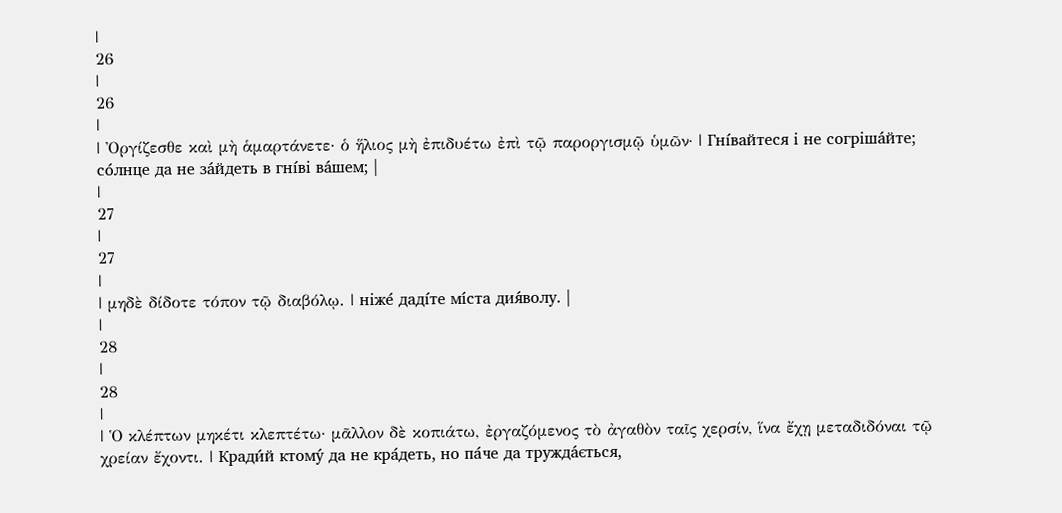|
26
|
26
|
| Ὀργίζεσθε καὶ μὴ ἁμαρτάνετε· ὁ ἥλιος μὴ ἐπιδυέτω ἐπὶ τῷ παροργισμῷ ὑμῶν· | Гні́вайтеся і не согріша́йте; со́лнце да не за́йдеть в гні́ві ва́шем; |
|
27
|
27
|
| μηδὲ δίδοτε τόπον τῷ διαβόλῳ. | ніже́ даді́те мі́ста дия́волу. |
|
28
|
28
|
| Ὁ κλέπτων μηκέτι κλεπτέτω· μᾶλλον δὲ κοπιάτω, ἐργαζόμενος τὸ ἀγαθὸν ταῖς χερσίν, ἵνα ἔχῃ μεταδιδόναι τῷ χρείαν ἔχοντι. | Кради́й ктому́ да не кра́деть, но па́че да тружда́ється,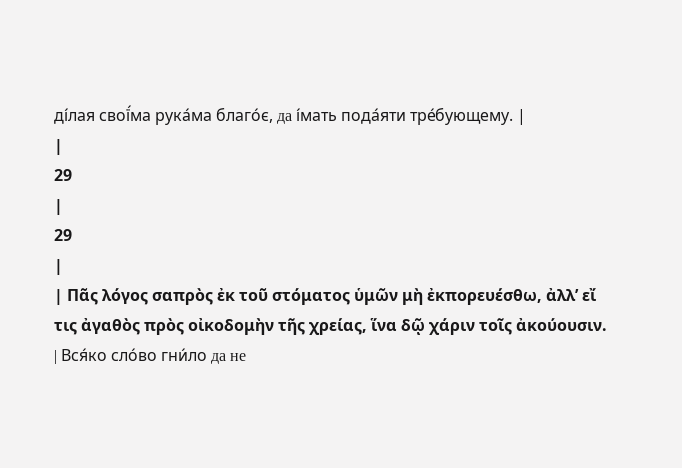ді́лая свої́ма рука́ма благо́є, да і́мать пода́яти тре́бующему. |
|
29
|
29
|
| Πᾶς λόγος σαπρὸς ἐκ τοῦ στόματος ὑμῶν μὴ ἐκπορευέσθω, ἀλλ’ εἴ τις ἀγαθὸς πρὸς οἰκοδομὴν τῆς χρείας, ἵνα δῷ χάριν τοῖς ἀκούουσιν. | Вся́ко сло́во гни́ло да не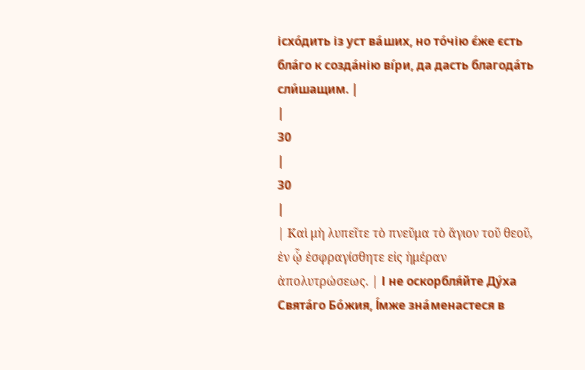ісхо́дить із уст ва́ших, но то́чію є́же єсть бла́го к созда́нію ві́ри, да дасть благода́ть сли́шащим. |
|
30
|
30
|
| Καὶ μὴ λυπεῖτε τὸ πνεῦμα τὸ ἅγιον τοῦ θεοῦ, ἐν ᾧ ἐσφραγίσθητε εἰς ἡμέραν ἀπολυτρώσεως. | І не оскорбля́йте Ду́ха Свята́го Бо́жия, І́мже зна́менастеся в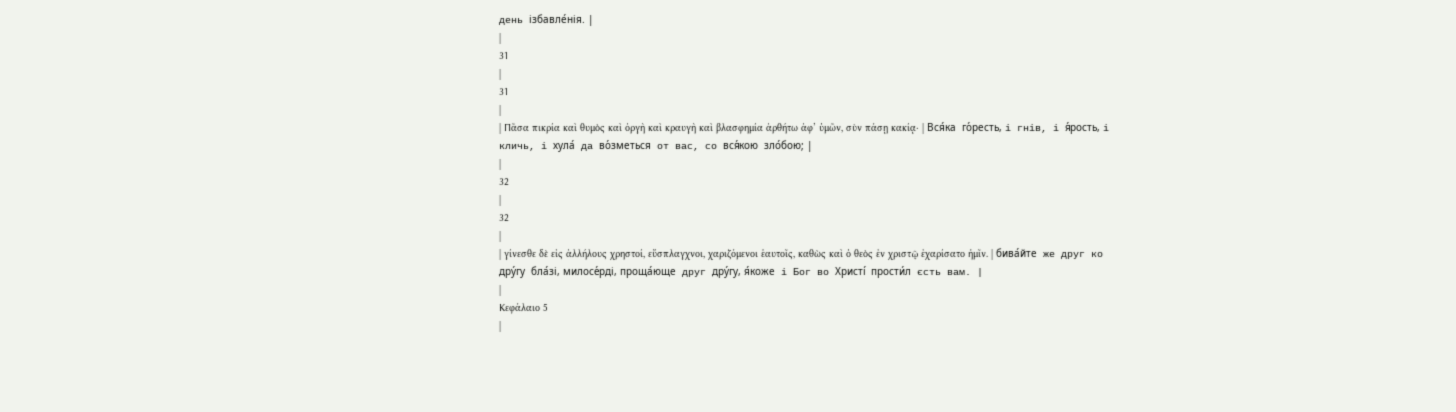день ізбавле́нія. |
|
31
|
31
|
| Πᾶσα πικρία καὶ θυμὸς καὶ ὀργὴ καὶ κραυγὴ καὶ βλασφημία ἀρθήτω ἀφ’ ὑμῶν, σὺν πάσῃ κακίᾳ· | Вся́ка го́ресть, і гнів, і я́рость, і кличь, і хула́ да во́зметься от вас, со вся́кою зло́бою; |
|
32
|
32
|
| γίνεσθε δὲ εἰς ἀλλήλους χρηστοί, εὔσπλαγχνοι, χαριζόμενοι ἑαυτοῖς, καθὼς καὶ ὁ θεὸς ἐν χριστῷ ἐχαρίσατο ἡμῖν. | бива́йте же друг ко дру́гу бла́зі, милосе́рді, проща́юще друг дру́гу, я́коже і Бог во Христі́ прости́л єсть вам. |
|
Κεφάλαιο 5
|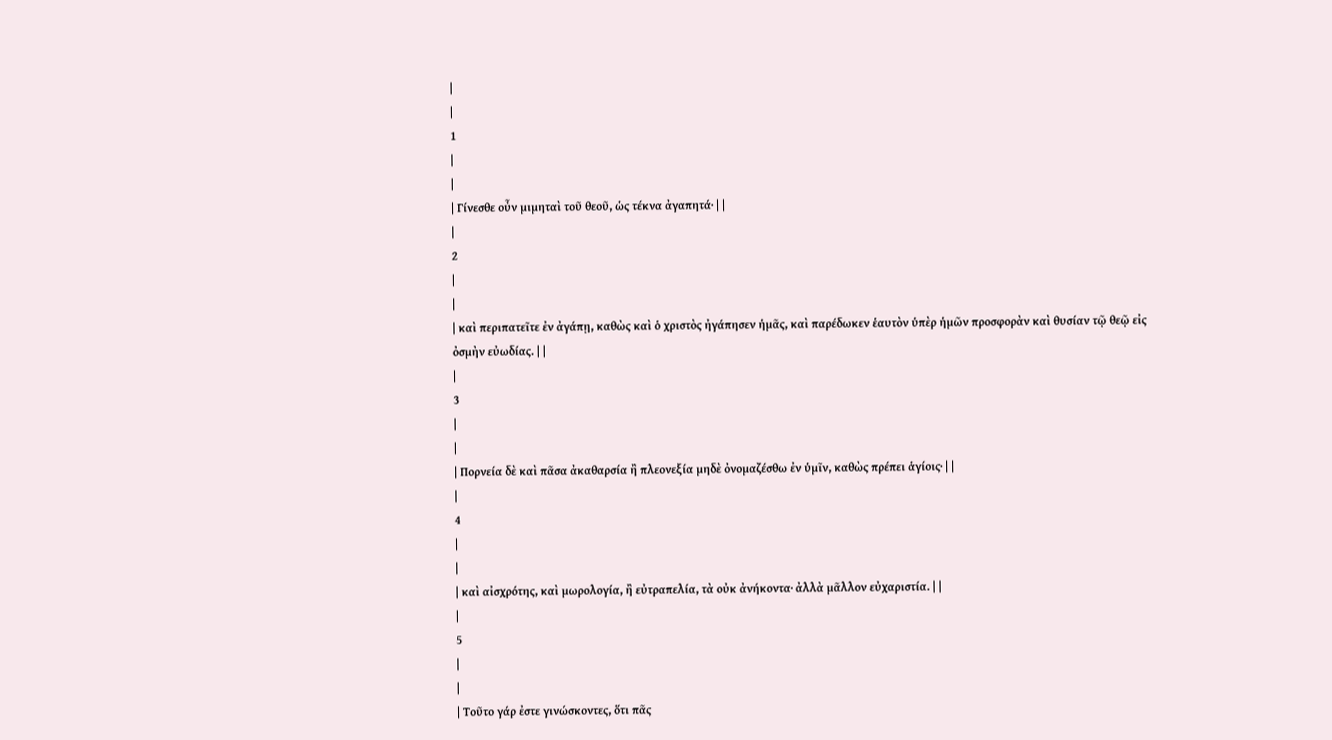|
|
1
|
|
| Γίνεσθε οὖν μιμηταὶ τοῦ θεοῦ, ὡς τέκνα ἀγαπητά· | |
|
2
|
|
| καὶ περιπατεῖτε ἐν ἀγάπῃ, καθὼς καὶ ὁ χριστὸς ἠγάπησεν ἡμᾶς, καὶ παρέδωκεν ἑαυτὸν ὑπὲρ ἡμῶν προσφορὰν καὶ θυσίαν τῷ θεῷ εἰς ὀσμὴν εὐωδίας. | |
|
3
|
|
| Πορνεία δὲ καὶ πᾶσα ἀκαθαρσία ἢ πλεονεξία μηδὲ ὀνομαζέσθω ἐν ὑμῖν, καθὼς πρέπει ἁγίοις· | |
|
4
|
|
| καὶ αἰσχρότης, καὶ μωρολογία, ἢ εὐτραπελία, τὰ οὐκ ἀνήκοντα· ἀλλὰ μᾶλλον εὐχαριστία. | |
|
5
|
|
| Τοῦτο γάρ ἐστε γινώσκοντες, ὅτι πᾶς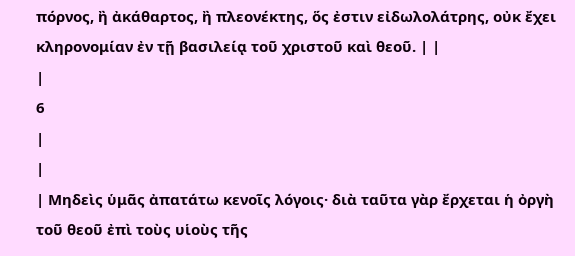πόρνος, ἢ ἀκάθαρτος, ἢ πλεονέκτης, ὅς ἐστιν εἰδωλολάτρης, οὐκ ἔχει κληρονομίαν ἐν τῇ βασιλείᾳ τοῦ χριστοῦ καὶ θεοῦ. | |
|
6
|
|
| Μηδεὶς ὑμᾶς ἀπατάτω κενοῖς λόγοις· διὰ ταῦτα γὰρ ἔρχεται ἡ ὀργὴ τοῦ θεοῦ ἐπὶ τοὺς υἱοὺς τῆς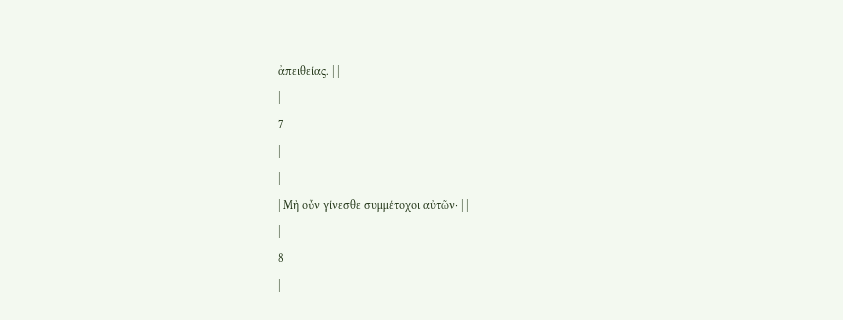ἀπειθείας. | |
|
7
|
|
| Μὴ οὖν γίνεσθε συμμέτοχοι αὐτῶν· | |
|
8
|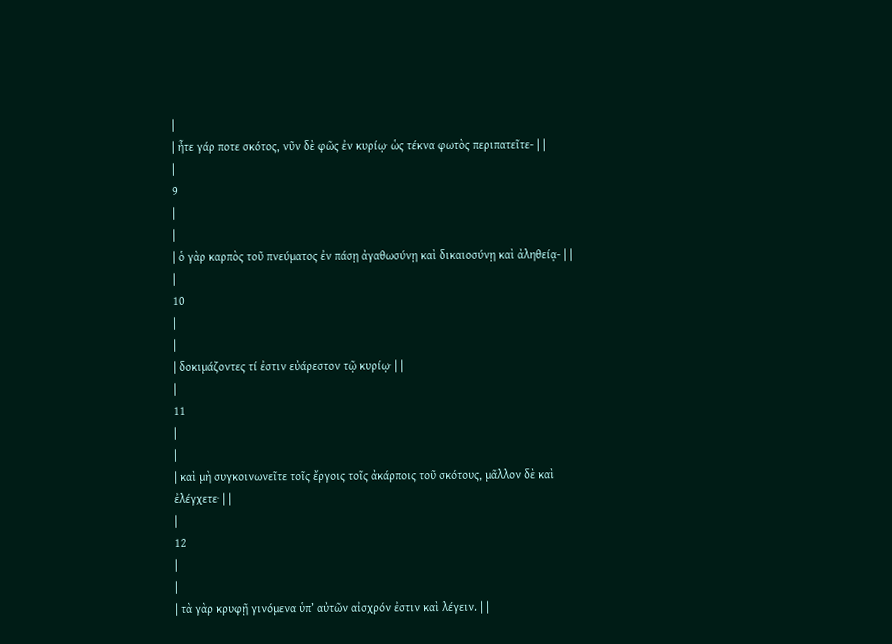|
| ἦτε γάρ ποτε σκότος, νῦν δὲ φῶς ἐν κυρίῳ· ὡς τέκνα φωτὸς περιπατεῖτε- | |
|
9
|
|
| ὁ γὰρ καρπὸς τοῦ πνεύματος ἐν πάσῃ ἀγαθωσύνῃ καὶ δικαιοσύνῃ καὶ ἀληθείᾳ- | |
|
10
|
|
| δοκιμάζοντες τί ἐστιν εὐάρεστον τῷ κυρίῳ· | |
|
11
|
|
| καὶ μὴ συγκοινωνεῖτε τοῖς ἔργοις τοῖς ἀκάρποις τοῦ σκότους, μᾶλλον δὲ καὶ ἐλέγχετε· | |
|
12
|
|
| τὰ γὰρ κρυφῇ γινόμενα ὑπ’ αὐτῶν αἰσχρόν ἐστιν καὶ λέγειν. | |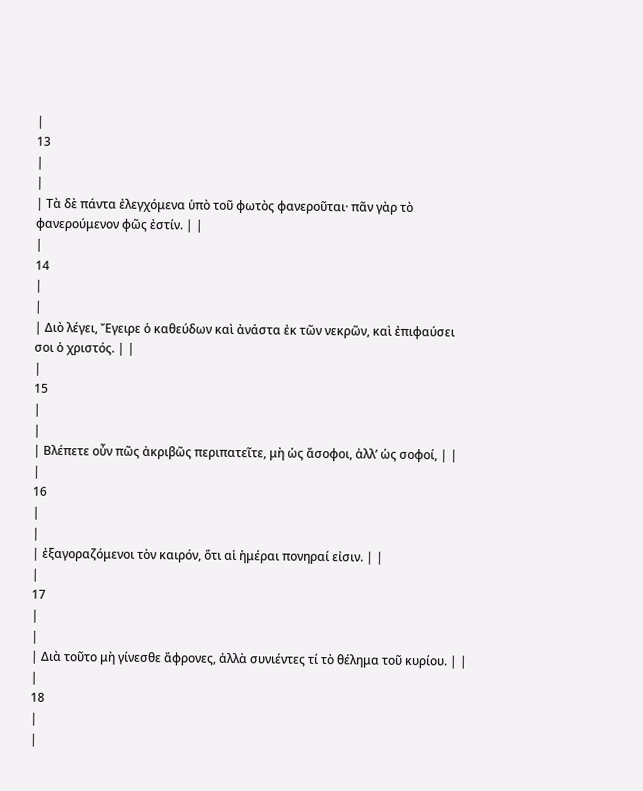|
13
|
|
| Τὰ δὲ πάντα ἐλεγχόμενα ὑπὸ τοῦ φωτὸς φανεροῦται· πᾶν γὰρ τὸ φανερούμενον φῶς ἐστίν. | |
|
14
|
|
| Διὸ λέγει, Ἔγειρε ὁ καθεύδων καὶ ἀνάστα ἐκ τῶν νεκρῶν, καὶ ἐπιφαύσει σοι ὁ χριστός. | |
|
15
|
|
| Βλέπετε οὖν πῶς ἀκριβῶς περιπατεῖτε, μὴ ὡς ἄσοφοι, ἀλλ’ ὡς σοφοί, | |
|
16
|
|
| ἐξαγοραζόμενοι τὸν καιρόν, ὅτι αἱ ἡμέραι πονηραί εἰσιν. | |
|
17
|
|
| Διὰ τοῦτο μὴ γίνεσθε ἄφρονες, ἀλλὰ συνιέντες τί τὸ θέλημα τοῦ κυρίου. | |
|
18
|
|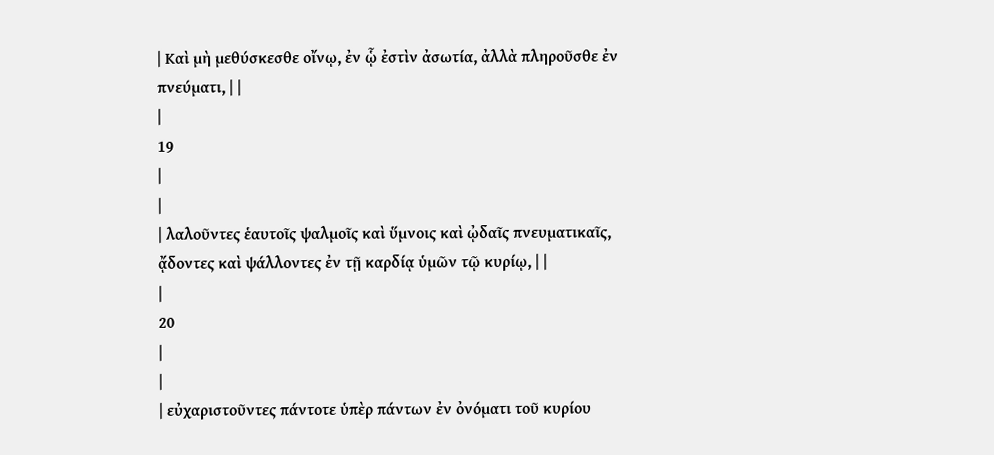| Καὶ μὴ μεθύσκεσθε οἴνῳ, ἐν ᾧ ἐστὶν ἀσωτία, ἀλλὰ πληροῦσθε ἐν πνεύματι, | |
|
19
|
|
| λαλοῦντες ἑαυτοῖς ψαλμοῖς καὶ ὕμνοις καὶ ᾠδαῖς πνευματικαῖς, ᾄδοντες καὶ ψάλλοντες ἐν τῇ καρδίᾳ ὑμῶν τῷ κυρίῳ, | |
|
20
|
|
| εὐχαριστοῦντες πάντοτε ὑπὲρ πάντων ἐν ὀνόματι τοῦ κυρίου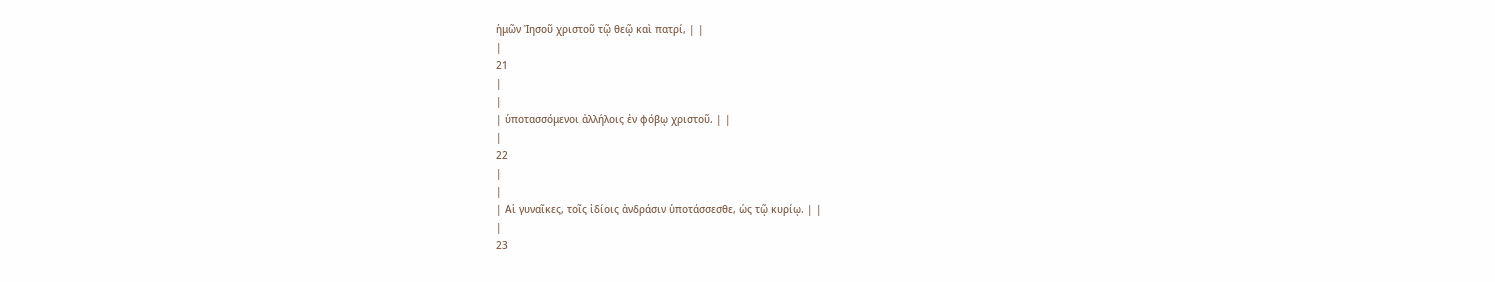ἡμῶν Ἰησοῦ χριστοῦ τῷ θεῷ καὶ πατρί, | |
|
21
|
|
| ὑποτασσόμενοι ἀλλήλοις ἐν φόβῳ χριστοῦ. | |
|
22
|
|
| Αἱ γυναῖκες, τοῖς ἰδίοις ἀνδράσιν ὑποτάσσεσθε, ὡς τῷ κυρίῳ. | |
|
23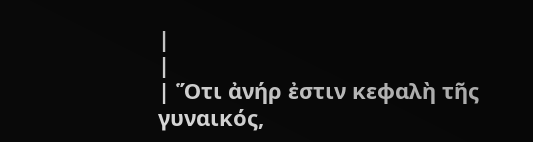|
|
| Ὅτι ἀνήρ ἐστιν κεφαλὴ τῆς γυναικός,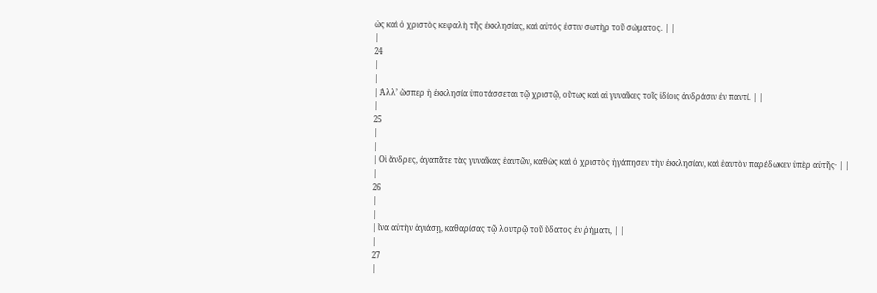ὡς καὶ ὁ χριστὸς κεφαλὴ τῆς ἐκκλησίας, καὶ αὐτός ἐστιν σωτὴρ τοῦ σώματος. | |
|
24
|
|
| Ἀλλ’ ὥσπερ ἡ ἐκκλησία ὑποτάσσεται τῷ χριστῷ, οὕτως καὶ αἱ γυναῖκες τοῖς ἰδίοις ἀνδράσιν ἐν παντί. | |
|
25
|
|
| Οἱ ἄνδρες, ἀγαπᾶτε τὰς γυναῖκας ἑαυτῶν, καθὼς καὶ ὁ χριστὸς ἠγάπησεν τὴν ἐκκλησίαν, καὶ ἑαυτὸν παρέδωκεν ὑπὲρ αὐτῆς· | |
|
26
|
|
| ἵνα αὐτὴν ἁγιάσῃ, καθαρίσας τῷ λουτρῷ τοῦ ὕδατος ἐν ῥήματι, | |
|
27
|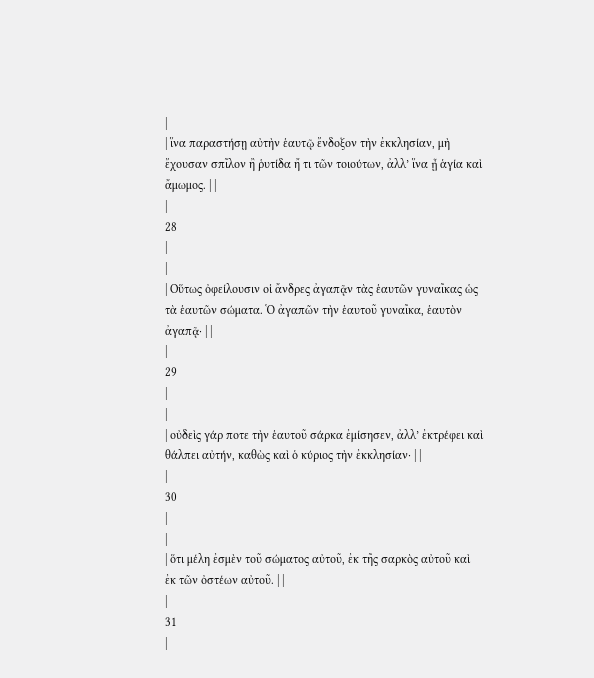|
| ἵνα παραστήσῃ αὐτὴν ἑαυτῷ ἔνδοξον τὴν ἐκκλησίαν, μὴ ἔχουσαν σπῖλον ἢ ῥυτίδα ἤ τι τῶν τοιούτων, ἀλλ’ ἵνα ᾖ ἁγία καὶ ἄμωμος. | |
|
28
|
|
| Οὕτως ὀφείλουσιν οἱ ἄνδρες ἀγαπᾷν τὰς ἑαυτῶν γυναῖκας ὡς τὰ ἑαυτῶν σώματα. Ὁ ἀγαπῶν τὴν ἑαυτοῦ γυναῖκα, ἑαυτὸν ἀγαπᾷ· | |
|
29
|
|
| οὐδεὶς γάρ ποτε τὴν ἑαυτοῦ σάρκα ἐμίσησεν, ἀλλ’ ἐκτρέφει καὶ θάλπει αὐτήν, καθὼς καὶ ὁ κύριος τὴν ἐκκλησίαν· | |
|
30
|
|
| ὅτι μέλη ἐσμὲν τοῦ σώματος αὐτοῦ, ἐκ τῆς σαρκὸς αὐτοῦ καὶ ἐκ τῶν ὀστέων αὐτοῦ. | |
|
31
|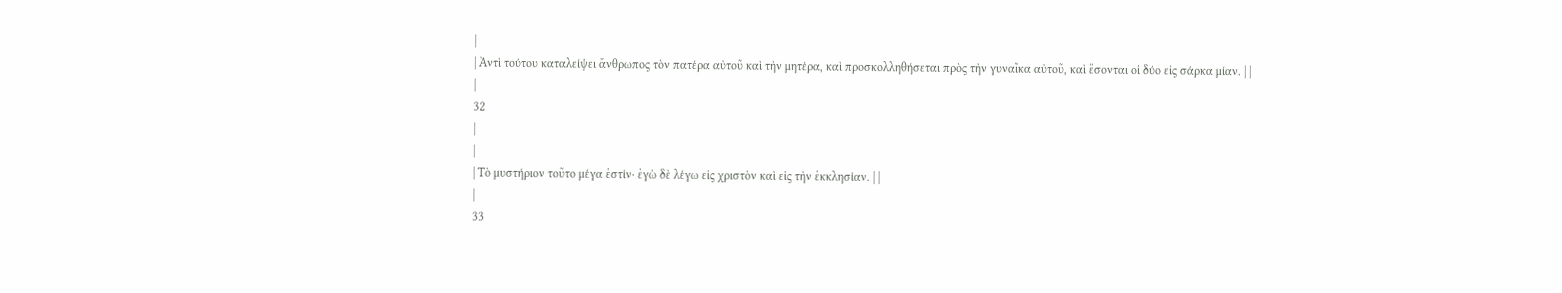|
| Ἀντὶ τούτου καταλείψει ἄνθρωπος τὸν πατέρα αὐτοῦ καὶ τὴν μητέρα, καὶ προσκολληθήσεται πρὸς τὴν γυναῖκα αὐτοῦ, καὶ ἔσονται οἱ δύο εἰς σάρκα μίαν. | |
|
32
|
|
| Τὸ μυστήριον τοῦτο μέγα ἐστίν· ἐγὼ δὲ λέγω εἰς χριστὸν καὶ εἰς τὴν ἐκκλησίαν. | |
|
33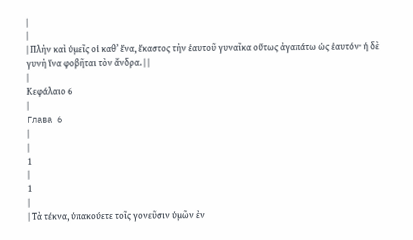|
|
| Πλὴν καὶ ὑμεῖς οἱ καθ’ ἕνα, ἕκαστος τὴν ἑαυτοῦ γυναῖκα οὕτως ἀγαπάτω ὡς ἑαυτόν· ἡ δὲ γυνὴ ἵνα φοβῆται τὸν ἄνδρα. | |
|
Κεφάλαιο 6
|
Глава 6
|
|
1
|
1
|
| Τὰ τέκνα, ὑπακούετε τοῖς γονεῦσιν ὑμῶν ἐν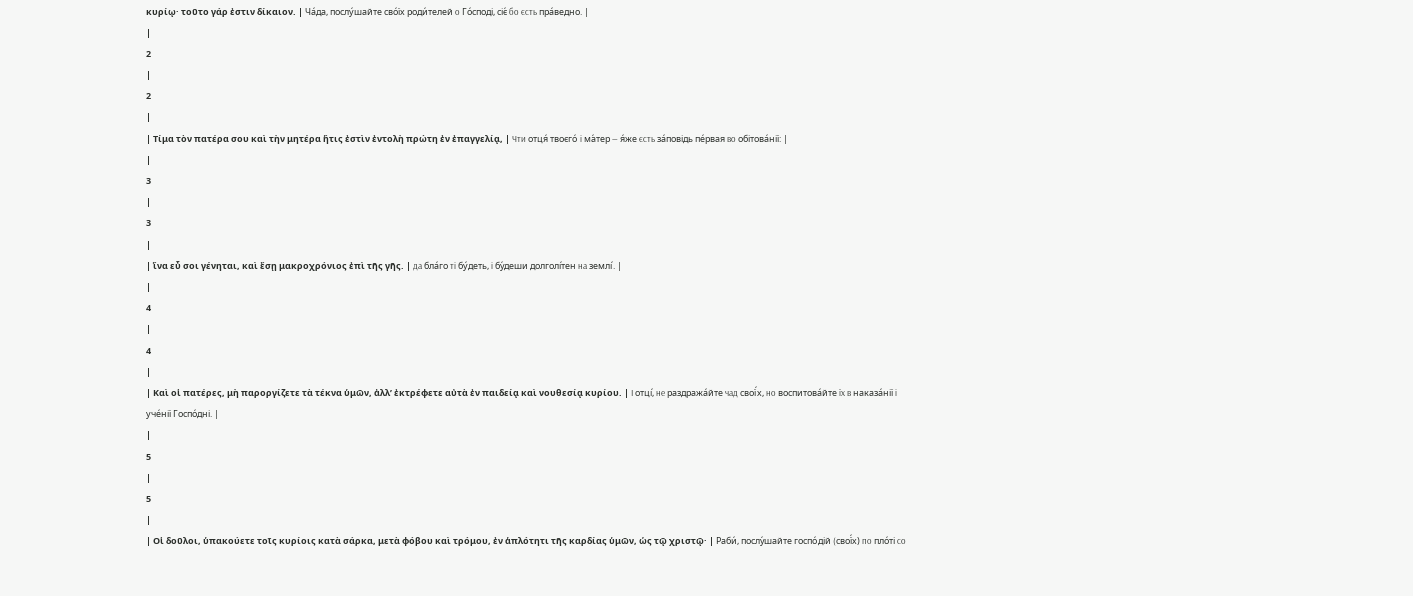κυρίῳ· τοῦτο γάρ ἐστιν δίκαιον. | Ча́да, послу́шайте сво́їх роди́телей о Го́споді, сіє́ бо єсть пра́ведно. |
|
2
|
2
|
| Τίμα τὸν πατέρα σου καὶ τὴν μητέρα ἥτις ἐστὶν ἐντολὴ πρώτη ἐν ἐπαγγελίᾳ, | Чти отця́ твоєго́ і ма́тер — я́же єсть за́повідь пе́рвая во обітова́нії: |
|
3
|
3
|
| ἵνα εὖ σοι γένηται, καὶ ἔσῃ μακροχρόνιος ἐπὶ τῆς γῆς. | да бла́го ті бу́деть, і бу́деши долголі́тен на землі́. |
|
4
|
4
|
| Καὶ οἱ πατέρες, μὴ παροργίζετε τὰ τέκνα ὑμῶν, ἀλλ’ ἐκτρέφετε αὐτὰ ἐν παιδείᾳ καὶ νουθεσίᾳ κυρίου. | І отці́, не раздража́йте чад свої́х, но воспитова́йте їх в наказа́нії і уче́нії Госпо́дні. |
|
5
|
5
|
| Οἱ δοῦλοι, ὑπακούετε τοῖς κυρίοις κατὰ σάρκα, μετὰ φόβου καὶ τρόμου, ἐν ἁπλότητι τῆς καρδίας ὑμῶν, ὡς τῷ χριστῷ· | Раби́, послу́шайте госпо́дій (свої́х) по пло́ті со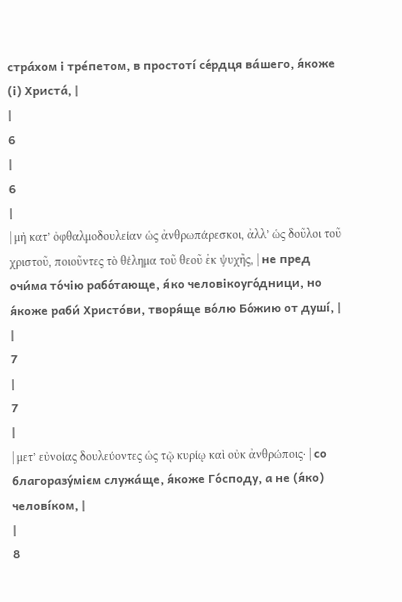стра́хом і тре́петом, в простоті́ се́рдця ва́шего, я́коже (і) Христа́, |
|
6
|
6
|
| μὴ κατ’ ὀφθαλμοδουλείαν ὡς ἀνθρωπάρεσκοι, ἀλλ’ ὡς δοῦλοι τοῦ χριστοῦ, ποιοῦντες τὸ θέλημα τοῦ θεοῦ ἐκ ψυχῆς, | не пред очи́ма то́чію рабо́тающе, я́ко человікоуго́дници, но я́коже раби́ Христо́ви, творя́ще во́лю Бо́жию от душі́, |
|
7
|
7
|
| μετ’ εὐνοίας δουλεύοντες ὡς τῷ κυρίῳ καὶ οὐκ ἀνθρώποις· | со благоразу́мієм служа́ще, я́коже Го́споду, а не (я́ко) челові́ком, |
|
8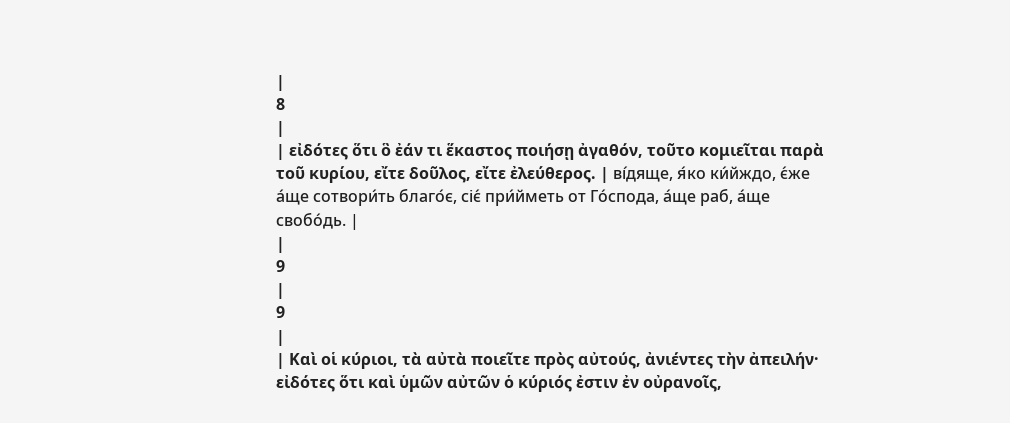|
8
|
| εἰδότες ὅτι ὃ ἐάν τι ἕκαστος ποιήσῃ ἀγαθόν, τοῦτο κομιεῖται παρὰ τοῦ κυρίου, εἴτε δοῦλος, εἴτε ἐλεύθερος. | ві́дяще, я́ко ки́йждо, є́же а́ще сотвори́ть благо́є, сіє́ при́йметь от Го́спода, а́ще раб, а́ще свобо́дь. |
|
9
|
9
|
| Καὶ οἱ κύριοι, τὰ αὐτὰ ποιεῖτε πρὸς αὐτούς, ἀνιέντες τὴν ἀπειλήν· εἰδότες ὅτι καὶ ὑμῶν αὐτῶν ὁ κύριός ἐστιν ἐν οὐρανοῖς,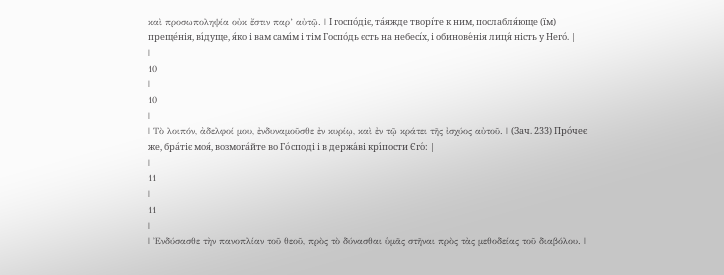καὶ προσωποληψία οὐκ ἔστιν παρ’ αὐτῷ. | І госпо́діє, та́яжде творі́те к ним, послабля́юще (їм) преще́нія, ві́дуще, я́ко і вам самі́м і тім Госпо́дь єсть на небесі́х, і обинове́нія лиця́ ність у Него́. |
|
10
|
10
|
| Τὸ λοιπόν, ἀδελφοί μου, ἐνδυναμοῦσθε ἐν κυρίῳ, καὶ ἐν τῷ κράτει τῆς ἰσχύος αὐτοῦ. | (Зач. 233) Про́чеє же, бра́тіє моя́, возмога́йте во Го́споді і в держа́ві крі́пости Єго́: |
|
11
|
11
|
| Ἐνδύσασθε τὴν πανοπλίαν τοῦ θεοῦ, πρὸς τὸ δύνασθαι ὑμᾶς στῆναι πρὸς τὰς μεθοδείας τοῦ διαβόλου. |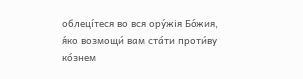облеці́теся во вся ору́жія Бо́жия, я́ко возмощи́ вам ста́ти проти́ву ко́знем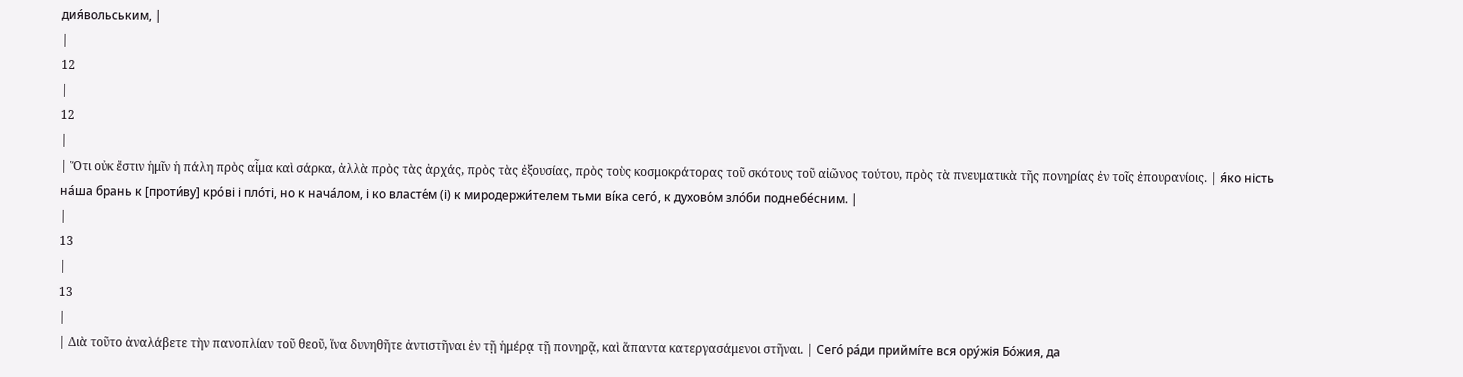дия́вольським, |
|
12
|
12
|
| Ὅτι οὐκ ἔστιν ἡμῖν ἡ πάλη πρὸς αἷμα καὶ σάρκα, ἀλλὰ πρὸς τὰς ἀρχάς, πρὸς τὰς ἐξουσίας, πρὸς τοὺς κοσμοκράτορας τοῦ σκότους τοῦ αἰῶνος τούτου, πρὸς τὰ πνευματικὰ τῆς πονηρίας ἐν τοῖς ἐπουρανίοις. | я́ко ність на́ша брань к [проти́ву] кро́ві і пло́ті, но к нача́лом, і ко власте́м (і) к миродержи́телем тьми ві́ка сего́, к духово́м зло́би поднебе́сним. |
|
13
|
13
|
| Διὰ τοῦτο ἀναλάβετε τὴν πανοπλίαν τοῦ θεοῦ, ἵνα δυνηθῆτε ἀντιστῆναι ἐν τῇ ἡμέρᾳ τῇ πονηρᾷ, καὶ ἅπαντα κατεργασάμενοι στῆναι. | Сего́ ра́ди приймі́те вся ору́жія Бо́жия, да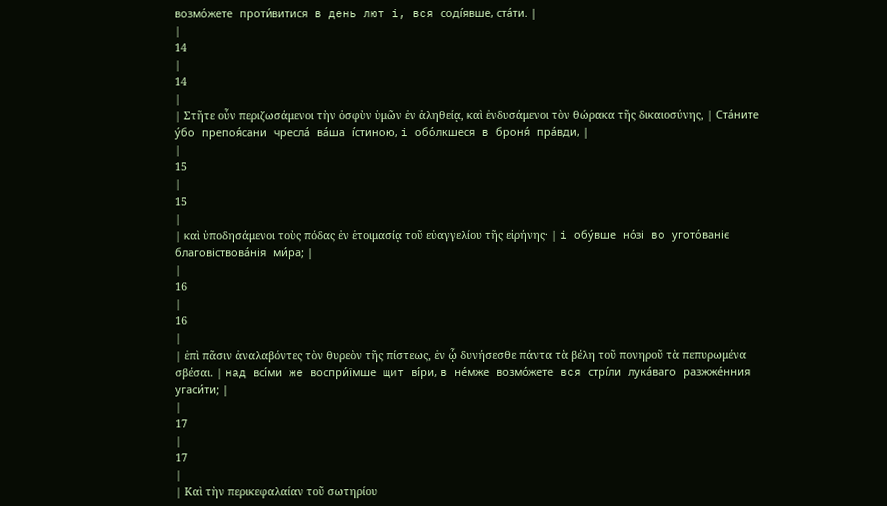возмо́жете проти́витися в день лют і, вся соді́явше, ста́ти. |
|
14
|
14
|
| Στῆτε οὖν περιζωσάμενοι τὴν ὀσφὺν ὑμῶν ἐν ἀληθείᾳ, καὶ ἐνδυσάμενοι τὸν θώρακα τῆς δικαιοσύνης, | Ста́ните у́бо препоя́сани чресла́ ва́ша і́стиною, і обо́лкшеся в броня́ пра́вди, |
|
15
|
15
|
| καὶ ὑποδησάμενοι τοὺς πόδας ἐν ἑτοιμασίᾳ τοῦ εὐαγγελίου τῆς εἰρήνης· | і обу́вше но́зі во угото́ваніє благовіствова́нія ми́ра; |
|
16
|
16
|
| ἐπὶ πᾶσιν ἀναλαβόντες τὸν θυρεὸν τῆς πίστεως, ἐν ᾧ δυνήσεσθε πάντα τὰ βέλη τοῦ πονηροῦ τὰ πεπυρωμένα σβέσαι. | над всі́ми же воспри́їмше щит ві́ри, в не́мже возмо́жете вся стрі́ли лука́ваго разжже́нния угаси́ти; |
|
17
|
17
|
| Καὶ τὴν περικεφαλαίαν τοῦ σωτηρίου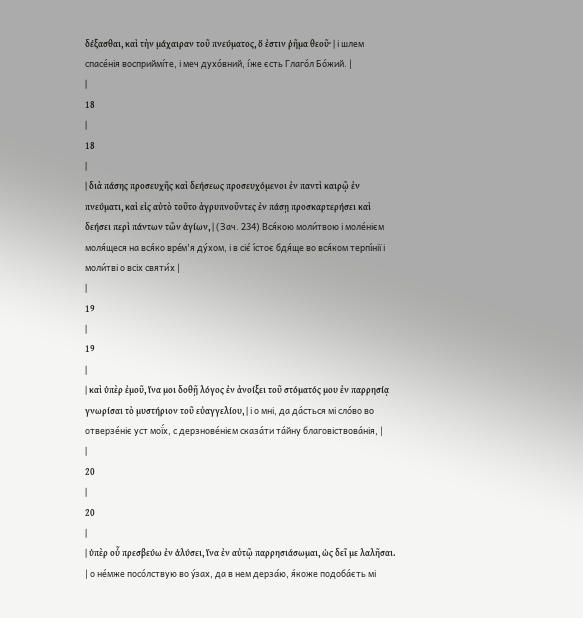δέξασθαι, καὶ τὴν μάχαιραν τοῦ πνεύματος, ὅ ἐστιν ῥῆμα θεοῦ· | і шлем спаcе́нія восприймі́те, і меч духо́вний, і́же єсть Глаго́л Бо́жий. |
|
18
|
18
|
| διὰ πάσης προσευχῆς καὶ δεήσεως προσευχόμενοι ἐν παντὶ καιρῷ ἐν πνεύματι, καὶ εἰς αὐτὸ τοῦτο ἀγρυπνοῦντες ἐν πάσῃ προσκαρτερήσει καὶ δεήσει περὶ πάντων τῶν ἁγίων, | (Зач. 234) Вся́кою моли́твою і моле́нієм моля́щеся на вся́ко вре́м'я ду́хом, і в сіє́ і́стоє бдя́ще во вся́ком терпі́нії і моли́тві о всіх святи́х |
|
19
|
19
|
| καὶ ὑπὲρ ἐμοῦ, ἵνα μοι δοθῇ λόγος ἐν ἀνοίξει τοῦ στόματός μου ἐν παρρησίᾳ γνωρίσαι τὸ μυστήριον τοῦ εὐαγγελίου, | і о мні, да да́сться мі сло́во во отверзе́ніє уст мої́х, с дерзнове́нієм сказа́ти та́йну благовіствова́нія, |
|
20
|
20
|
| ὑπὲρ οὗ πρεσβεύω ἐν ἁλύσει, ἵνα ἐν αὐτῷ παρρησιάσωμαι, ὡς δεῖ με λαλῆσαι. | о не́мже посо́лствую во у́зах, да в нем дерза́ю, я́коже подоба́єть мі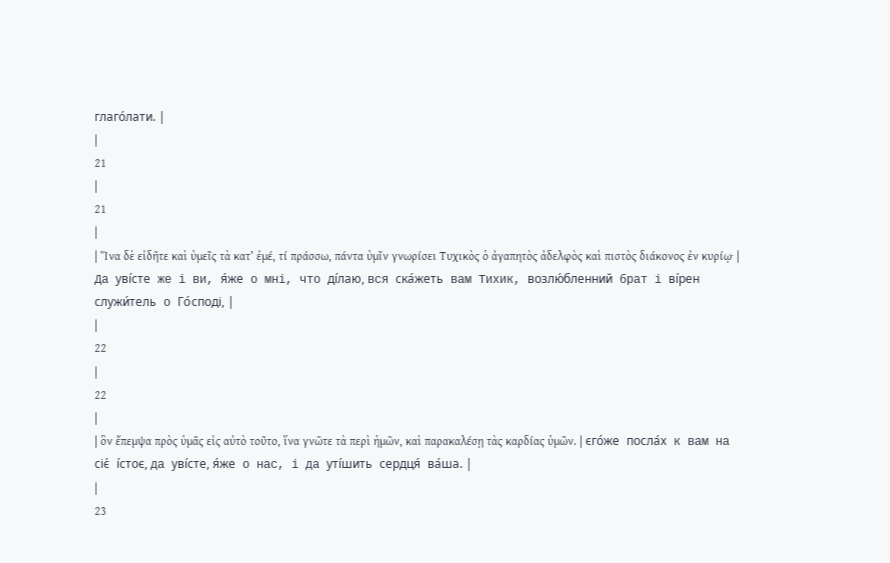глаго́лати. |
|
21
|
21
|
| Ἵνα δὲ εἰδῆτε καὶ ὑμεῖς τὰ κατ’ ἐμέ, τί πράσσω, πάντα ὑμῖν γνωρίσει Τυχικὸς ὁ ἀγαπητὸς ἀδελφὸς καὶ πιστὸς διάκονος ἐν κυρίῳ· | Да уві́сте же і ви, я́же о мні, что ді́лаю, вся ска́жеть вам Тихик, возлю́бленний брат і ві́рен служи́тель о Го́споді, |
|
22
|
22
|
| ὃν ἔπεμψα πρὸς ὑμᾶς εἰς αὐτὸ τοῦτο, ἵνα γνῶτε τὰ περὶ ἡμῶν, καὶ παρακαλέσῃ τὰς καρδίας ὑμῶν. | єго́же посла́х к вам на сіє́ і́стоє, да уві́сте, я́же о нас, і да уті́шить сердця́ ва́ша. |
|
23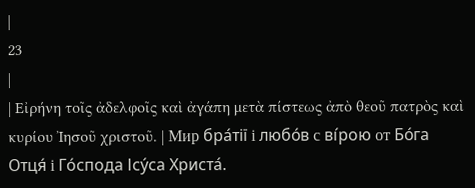|
23
|
| Εἰρήνη τοῖς ἀδελφοῖς καὶ ἀγάπη μετὰ πίστεως ἀπὸ θεοῦ πατρὸς καὶ κυρίου Ἰησοῦ χριστοῦ. | Мир бра́тії і любо́в с ві́рою от Бо́га Отця́ і Го́спода Ісу́са Христа́.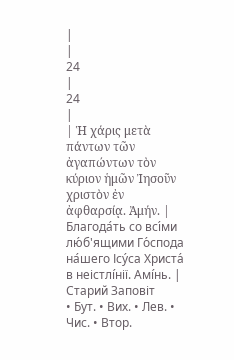|
|
24
|
24
|
| Ἡ χάρις μετὰ πάντων τῶν ἀγαπώντων τὸν κύριον ἡμῶν Ἰησοῦν χριστὸν ἐν ἀφθαρσίᾳ. Ἀμήν. | Благода́ть со всі́ми лю́б'ящими Го́спода на́шего Ісу́са Христа́ в неістлі́нії. Амі́нь. |
Старий Заповіт
• Бут. • Вих. • Лев. • Чис. • Втор.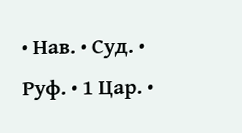• Нав. • Суд. • Руф. • 1 Цар. •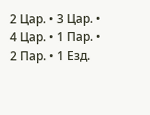2 Цар. • 3 Цар. • 4 Цар. • 1 Пар. • 2 Пар. • 1 Езд.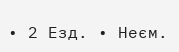• 2 Езд. • Неєм.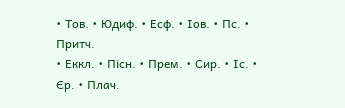• Тов. • Юдиф. • Есф. • Іов. • Пс. • Притч.
• Еккл. • Пісн. • Прем. • Сир. • Іс. • Єр. • Плач.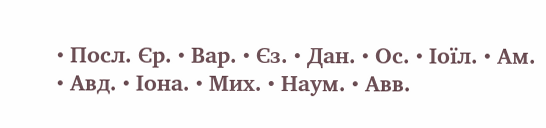• Посл. Єр. • Вар. • Єз. • Дан. • Ос. • Іоїл. • Ам.
• Авд. • Іона. • Мих. • Наум. • Авв.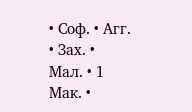• Соф. • Агг. • Зах. • Мал. • 1 Мак. •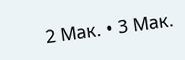2 Мак. • 3 Мак.